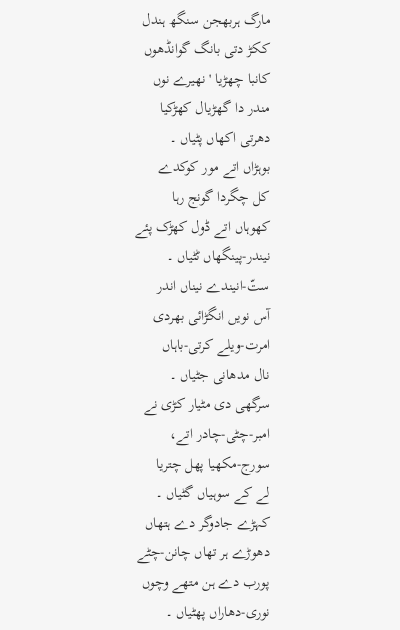مارگ ہربھجن سنگھ ہندل
ککڑ دتی بانگ گوانڈھوں
کانبا چھڑیا 'نھیرے نوں
مندر دا گھڑیال کھڑکیا
دھرتی اکھاں پٹیاں ۔
بوہڑاں اتے مور کوکدے
کل چگردا گونج رہا
کھوہاں اتے ڈول کھڑک پئے
نیندر-پینگھاں ٹٹیاں ۔
ستّ-انیندے نیناں اندر
آس نویں انگڑائی بھردی
امرت-ویلے کرتی-باہاں
نال مدھانی جٹیاں ۔
سرگھی دی مٹیار کڑی نے
امبر-چٹی-چادر اتے،
سورج-مکھیا پھل چتریا
لے کے سوہیاں گٹیاں ۔
کہڑے جادوگر دے ہتھاں
دھوڑے ہر تھاں چانن-چٹے
پورب دے ہن متھے وچوں
نوری-دھاراں پھٹیاں ۔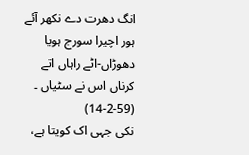انگ دھرت دے نکھر آئے
ہور اچیرا سورج ہویا
دھوڑاں-اٹے راہاں اتے
کرناں اس نے سٹیاں ۔
(14-2-59)
نکی جہی اک کویتا ہے،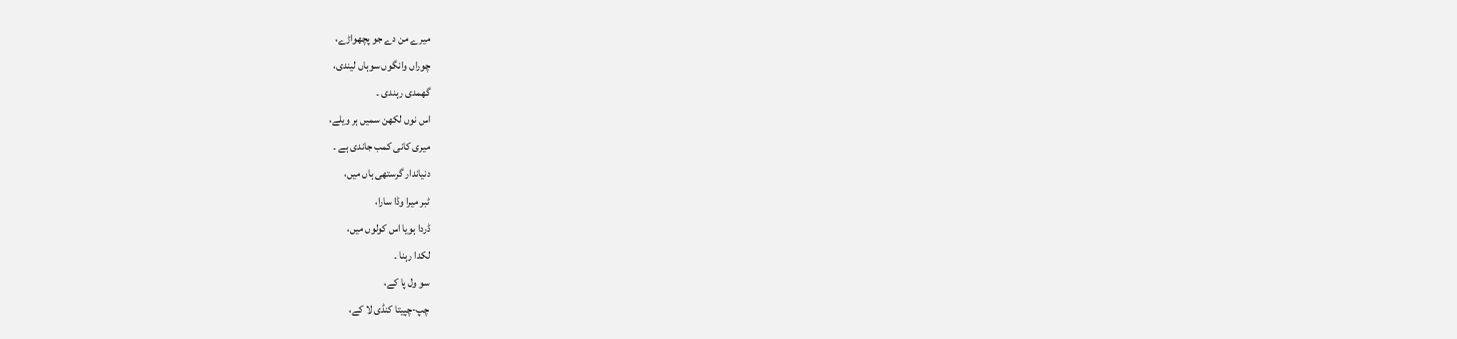میرے من دے جو پچھواڑے،
چوراں وانگوں سوہاں لیندی،
گھمدی رہندی ۔
اس نوں لکھن سمیں ہر ویلے،
میری کانی کمب جاندی ہے ۔
دنیاندار گرستھی ہاں میں،
ٹبر میرا وڈا سارا،
ڈردا ہویا اس کولوں میں،
لکدا رہنا ۔
سو ول پا کے،
چپ-چپیتا کنڈی لا کے،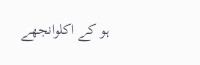ہو کے اکلوانجھے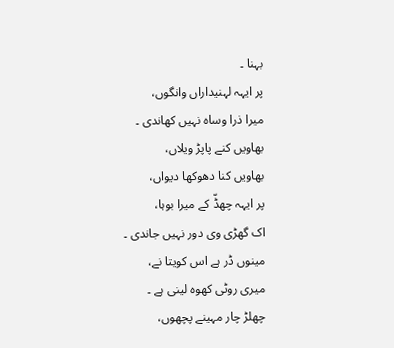بہنا ۔
پر ایہہ لہنیداراں وانگوں،
میرا ذرا وساہ نہیں کھاندی ۔
بھاویں کنے پاپڑ ویلاں،
بھاویں کنا دھوکھا دیواں،
پر ایہہ چھڈّ کے میرا بوہا،
اک گھڑی وی دور نہیں جاندی ۔
مینوں ڈر ہے اس کویتا نے،
میری روٹی کھوہ لینی ہے ۔
چھلڑ چار مہینے پچھوں،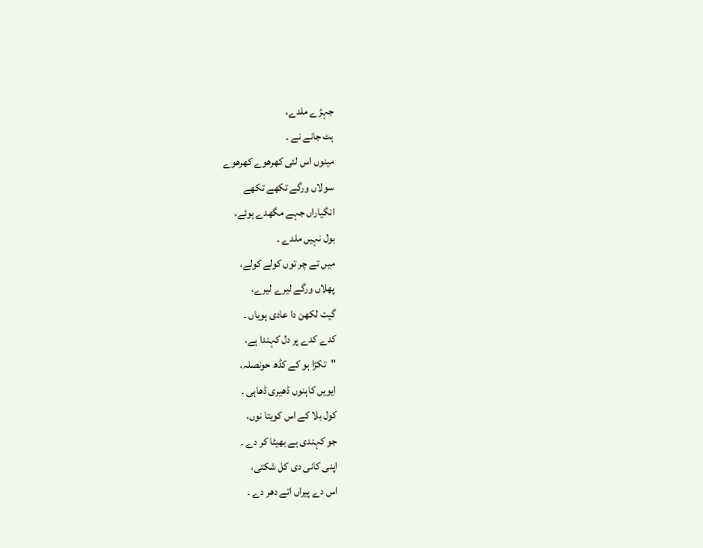جہڑے ملدے،
ہٹ جانے نے ۔
مینوں اس لئی کھرھوے کھرھوے
سولاں ورگے تکھے تکھے
انگیاراں جہے مگھدے ہوئے،
بول نہیں ملدے ۔
میں تے چر توں کولے کولے،
پھلاں ورگے لیرے لیرے،
گیت لکھن دا عادی ہویاں ۔
کدے کدے پر دل کہندا ہے،
"تکڑا ہو کے کڈھ حونصلہ،
ایویں کاہنوں ڈھیری ڈھاہی ۔
کول بلا کے اس کویتا نوں،
جو کہندی ہے بھیٹا کر دے ۔
اپنی کانی دی کل شکتی،
اس دے پیراں اتے دھر دے ۔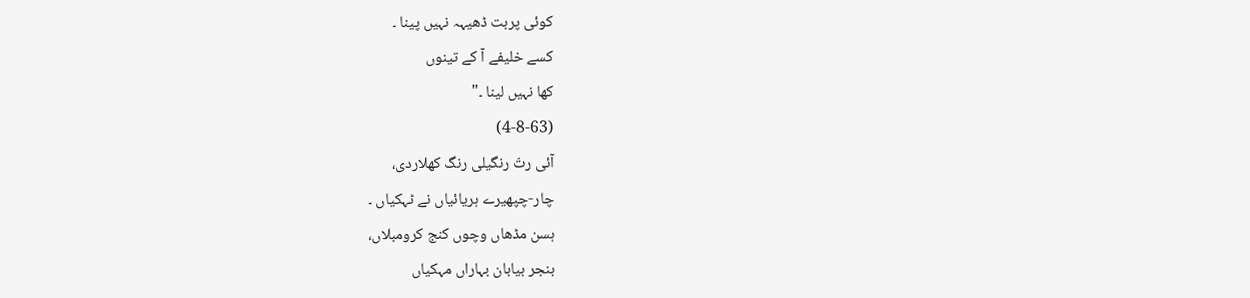کوئی پربت ڈھیہہ نہیں پینا ۔
کسے خلیفے آ کے تینوں
کھا نہیں لینا ۔"
(4-8-63)
آئی رتّ رنگیلی رنگ کھلاردی،
چار-چپھیرے ہریائیاں نے ٹہکیاں ۔
ہسن مڈھاں وچوں کنج کرومبلاں،
بنجر بیابان بہاراں مہکیاں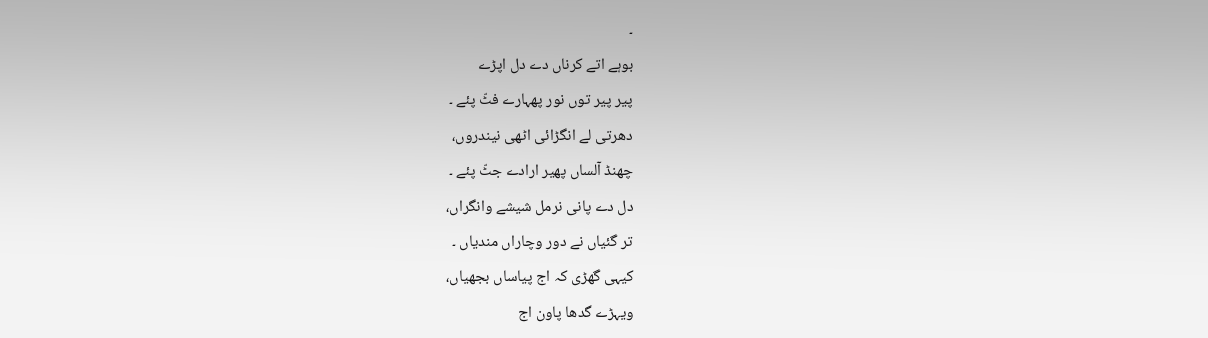۔
بوہے اتے کرناں دے دل اپڑے
پیر پیر توں نور پھہارے فٹّ پئے ۔
دھرتی لے انگڑائی اٹھی نیندروں،
چھنڈ آلساں پھیر ارادے جٹّ پئے ۔
دل دے پانی نرمل شیشے وانگراں،
تر گئیاں نے دور وچاراں مندیاں ۔
کیہی گھڑی کہ اج پیاساں بجھیاں،
ویہڑے گدھا پاون اج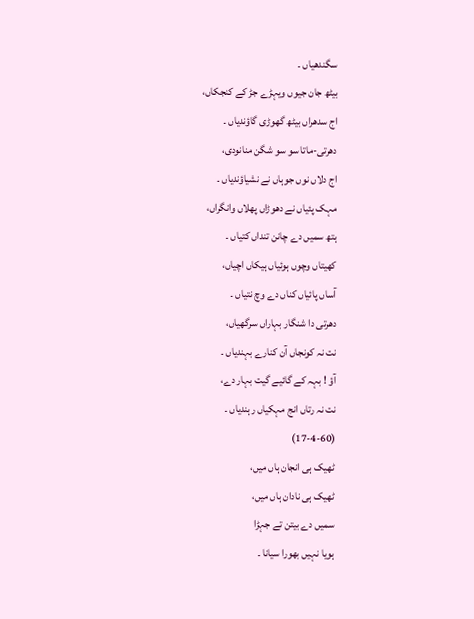سگندھیاں ۔
بیٹھ جان جیوں ویہڑے جڑ کے کنجکاں،
اج سدھراں بیٹھ گھوڑی گاؤندیاں ۔
دھرتی-ماتا سو سو شگن منانودی،
اج دلاں نوں جوہاں نے نشیاؤندیاں ۔
مہک پئیاں نے دھوڑاں پھلاں وانگراں،
ہتھ سمیں دے چانن تنداں کتیاں ۔
کھیتاں وچوں ہوئیاں ہیکاں اچیاں،
آساں پائیاں کناں دے وچ نتیاں ۔
دھرتی دا شنگار بہاراں سرگھیاں،
نت نہ کونجاں آن کنارے بہندیاں ۔
آؤ ! بہہ کے گائیے گیت بہار دے،
نت نہ رتاں انج مہکیاں رہندیاں ۔
(17-4-60)
ٹھیک ہی انجان ہاں میں،
ٹھیک ہی نادان ہاں میں،
سمیں دے بیتن تے جہڑا
ہویا نہیں بھورا سیانا ۔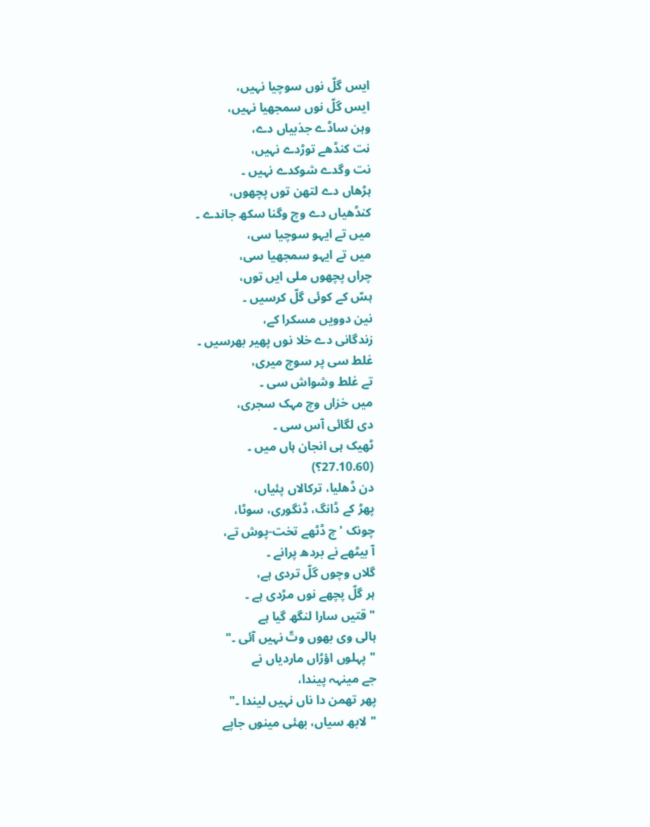ایس گلّ نوں سوچیا نہیں،
ایس گلّ نوں سمجھیا نہیں،
وہن ساڈے جذبیاں دے،
نت کنڈھے توڑدے نہیں،
نت وگدے شوکدے نہیں ۔
ہڑھاں دے لتھن توں پچھوں،
کنڈھیاں دے وچ وگنا سکھ جاندے ۔
میں تے ایہو سوچیا سی،
میں تے ایہو سمجھیا سی،
چراں پچھوں ملی ایں توں،
ہسّ کے کوئی گلّ کرسیں ۔
نین دوویں مسکرا کے،
زندگانی دے خلا نوں پھیر بھرسیں ۔
غلط سی پر سوچ میری،
تے غلط وشواش سی ۔
میں خزاں وچ مہک سجری،
دی لگائی آس سی ۔
ٹھیک ہی انجان ہاں میں ۔
(27.10.60؟)
دن ڈھلیا، ترکالاں پئیاں،
پھڑ کے ڈانگ، ڈنگوری، سوٹا،
چونک 'چ ڈٹھے تخت-پوش تے،
آ بیٹھے نے بردھ پرانے ۔
گلاں وچوں گلّ تردی ہے،
ہر گلّ پچھے نوں مڑدی ہے ۔
"قتیں سارا لنگھ گیا ہے
ہالی وی بھوں وتّ نہیں آئی ۔"
"پہلوں اؤڑاں ماردیاں نے
جے مینہہ پیندا،
پھر تھمن دا ناں نہیں لیندا ۔"
"لابھ سیاں، بھئی مینوں جاپے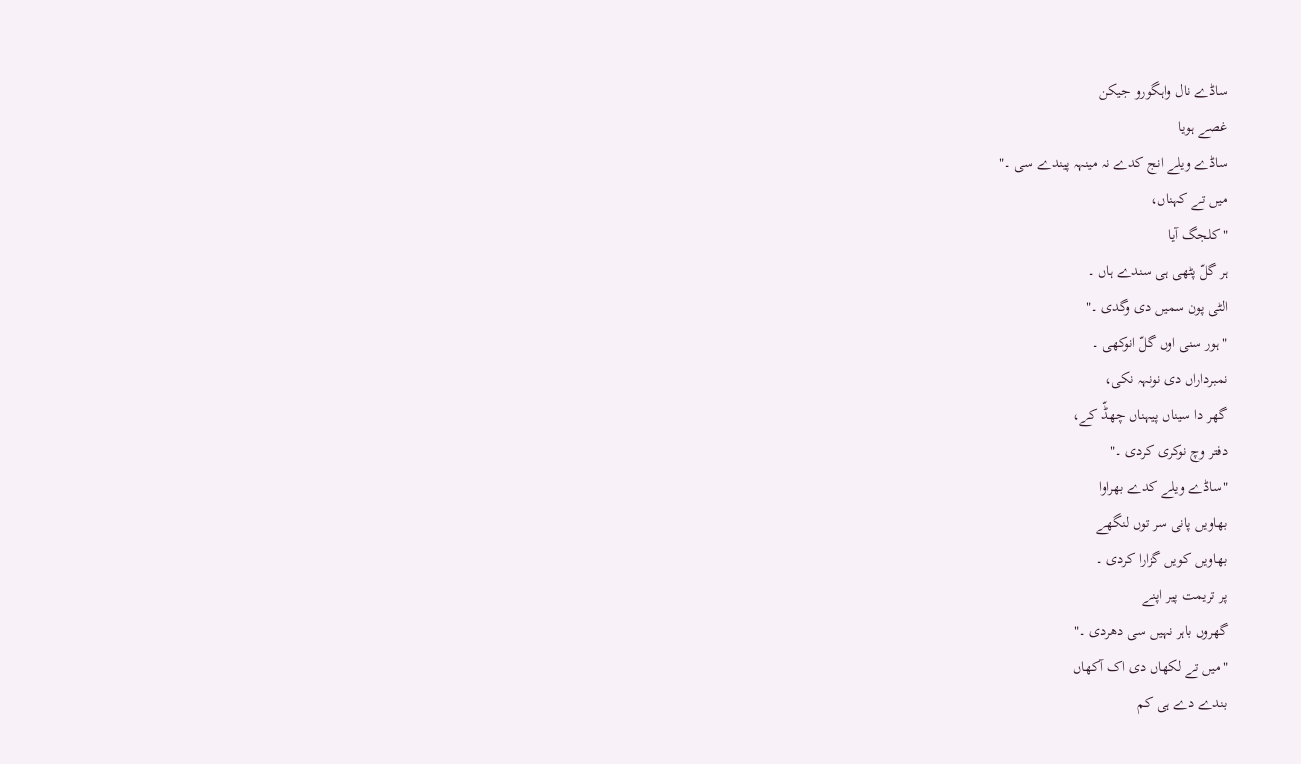ساڈے نال واہگورو جیکن
غصے ہویا
ساڈے ویلے انج کدے نہ مینہہ پیندے سی ۔"
میں تے کہناں،
"کلجگ آیا
ہر گلّ پٹھی ہی سندے ہاں ۔
الٹی پون سمیں دی وگدی ۔"
"ہور سنی اوں گلّ انوکھی ۔
نمبرداراں دی نونہہ نکی،
گھر دا سیناں پیہناں چھڈّ کے،
دفتر وچ نوکری کردی ۔"
"ساڈے ویلے کدے بھراوا
بھاویں پانی سر توں لنگھے
بھاویں کویں گزارا کردی ۔
پر تریمت پیر اپنے
گھروں باہر نہیں سی دھردی ۔"
"میں تے لکھاں دی اک آکھاں
بندے دے ہی کم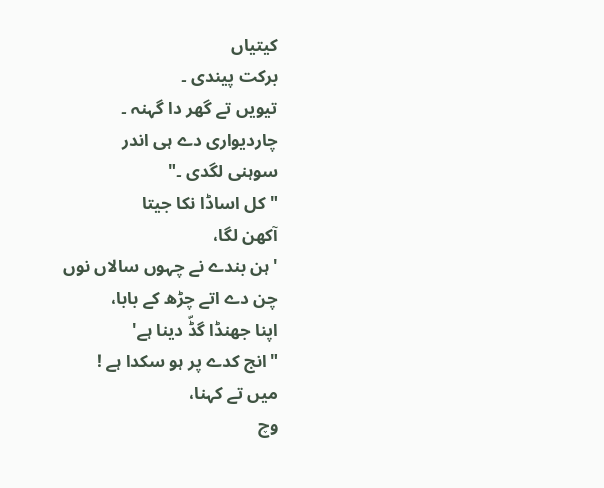کیتیاں
برکت پیندی ۔
تیویں تے گھر دا گہنہ ۔
چاردیواری دے ہی اندر
سوہنی لگدی ۔"
"کل اساڈا نکا جیتا
آکھن لگا،
'ہن بندے نے چہوں سالاں نوں
چن دے اتے چڑھ کے بابا،
اپنا جھنڈا گڈّ دینا ہے'
"انج کدے پر ہو سکدا ہے !
میں تے کہنا،
وچ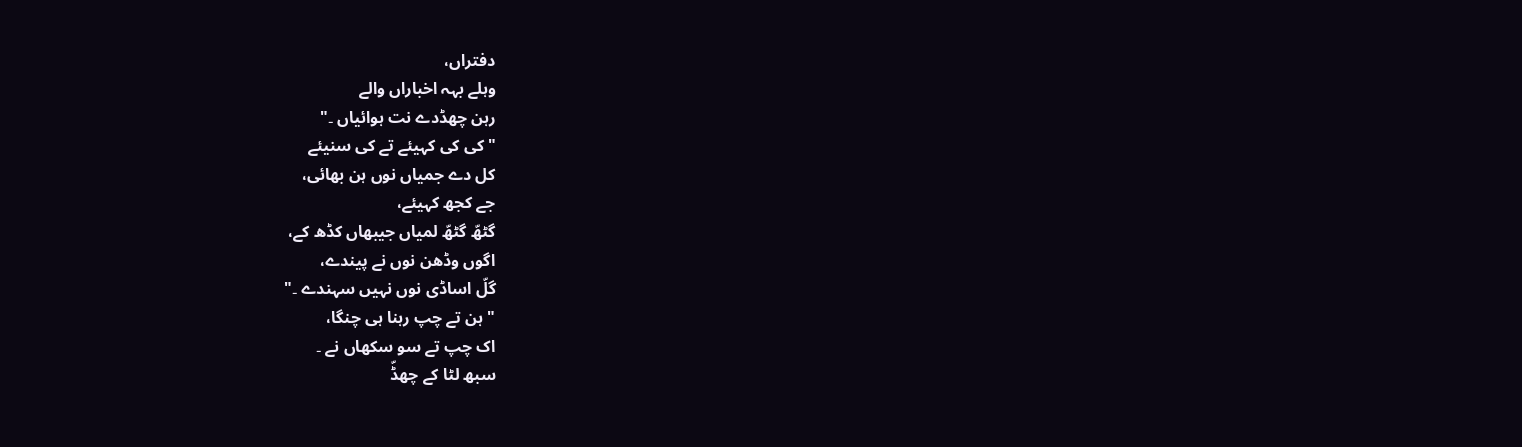دفتراں،
وہلے بہہ اخباراں والے
رہن چھڈدے نت ہوائیاں ۔"
"کی کی کہیئے تے کی سنیئے
کل دے جمیاں نوں ہن بھائی،
جے کجھ کہیئے،
گٹھّ گٹھّ لمیاں جیبھاں کڈھ کے،
اگوں وڈھن نوں نے پیندے،
گلّ اساڈی نوں نہیں سہندے ۔"
"ہن تے چپ رہنا ہی چنگا،
اک چپ تے سو سکھاں نے ۔
سبھ لٹا کے چھڈّ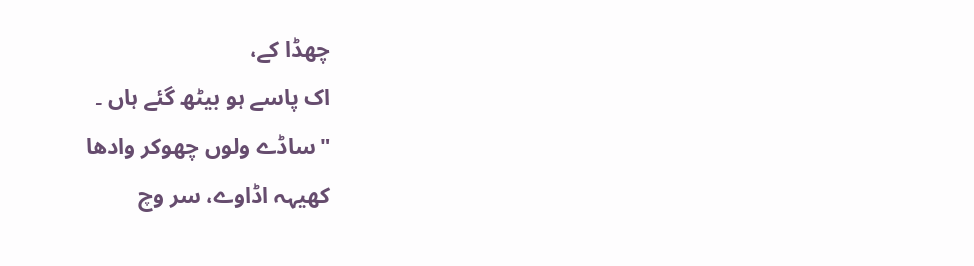چھڈا کے،
اک پاسے ہو بیٹھ گئے ہاں ۔
"ساڈے ولوں چھوکر وادھا
کھیہہ اڈاوے، سر وچ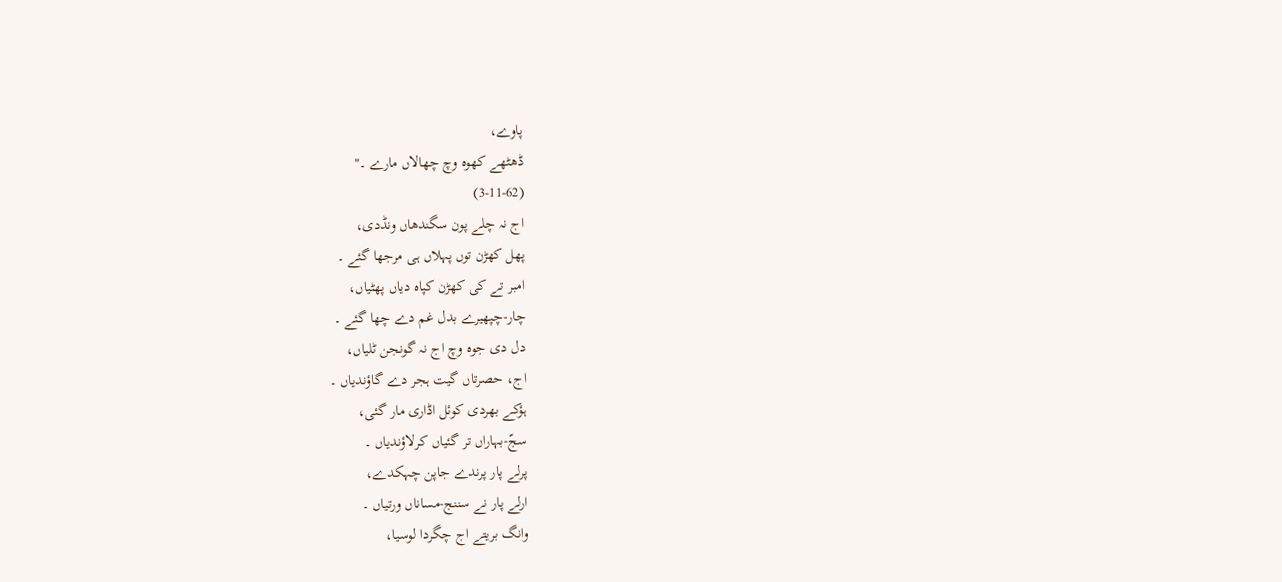پاوے،
ڈھٹھے کھوہ وچ چھالاں مارے ۔"
(3-11-62)
اج نہ چلے پون سگندھاں ونڈدی،
پھل کھڑن توں پہلاں ہی مرجھا گئے ۔
امبر تے کی کھڑن کپاہ دیاں پھٹیاں،
چار-چپھیرے بدل غم دے چھا گئے ۔
دل دی جوہ وچ اج نہ گونجن ٹلیاں،
اج، حصرتاں گیت ہجر دے گاؤندیاں ۔
ہؤکے بھردی کوئل اڈاری مار گئی،
سجّ-بہاراں تر گئیاں کرلاؤندیاں ۔
پرلے پار پرندے جاپن چہکدے،
ارلے پار نے سننج-مساناں ورتیاں ۔
وانگ بریتے اج چگردا لوسیا،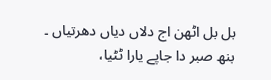بل بل اٹھن اج دلاں دیاں دھرتیاں ۔
بنھ صبر دا جاپے یارا ٹٹیا،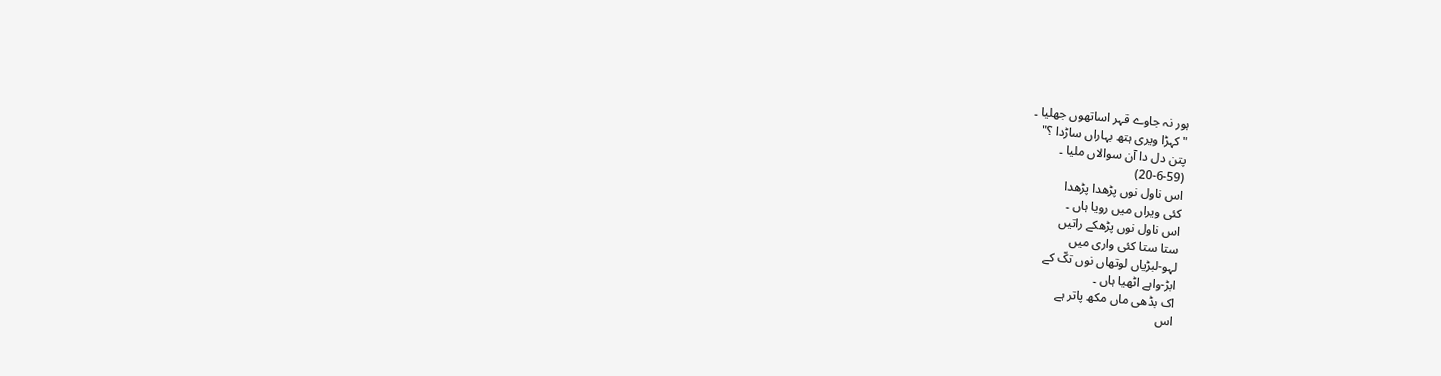ہور نہ جاوے قہر اساتھوں جھلیا ۔
"کہڑا ویری ہتھ بہاراں ساڑدا ؟"
پتن دل دا آن سوالاں ملیا ۔
(20-6-59)
اس ناول نوں پڑھدا پڑھدا
کئی ویراں میں رویا ہاں ۔
اس ناول نوں پڑھکے راتیں
ستا ستا کئی واری میں
لہو-لبڑیاں لوتھاں نوں تکّ کے
ابڑ-واہے اٹھیا ہاں ۔
اک بڈھی ماں مکھ پاتر ہے
اس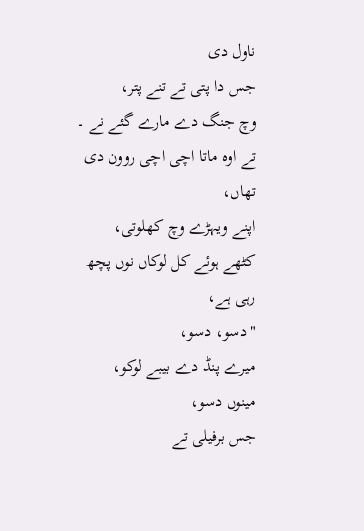ناول دی
جس دا پتی تے تنے پتر،
وچ جنگ دے مارے گئے نے ۔
تے اوہ ماتا اچی اچی روون دی تھاں،
اپنے ویہڑے وچ کھلوتی،
کٹھے ہوئے کل لوکاں نوں پچھ رہی ہے،
"دسو، دسو،
میرے پنڈ دے بیبے لوکو،
مینوں دسو،
جس برفیلی تے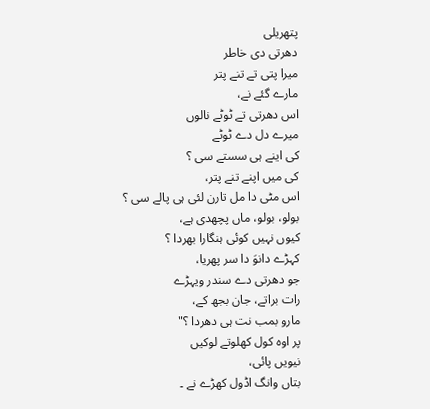پتھریلی
دھرتی دی خاطر
میرا پتی تے تنے پتر
مارے گئے نے،
اس دھرتی تے ٹوٹے نالوں
میرے دل دے ٹوٹے
کی اینے ہی سستے سی ؟
کی میں اپنے تنے پتر،
اس مٹی دا مل تارن لئی ہی پالے سی ؟
بولو، بولو، ماں پچھدی ہے،
کیوں نہیں کوئی ہنگارا بھردا ؟
کہڑے دانوَ دا سر پھریا،
جو دھرتی دے سندر ویہڑے
رات براتے، جان بجھ کے،
مارو بمب نت ہی دھردا ؟"
پر اوہ کول کھلوتے لوکیں
نیویں پائی،
بتاں وانگ اڈول کھڑے نے ۔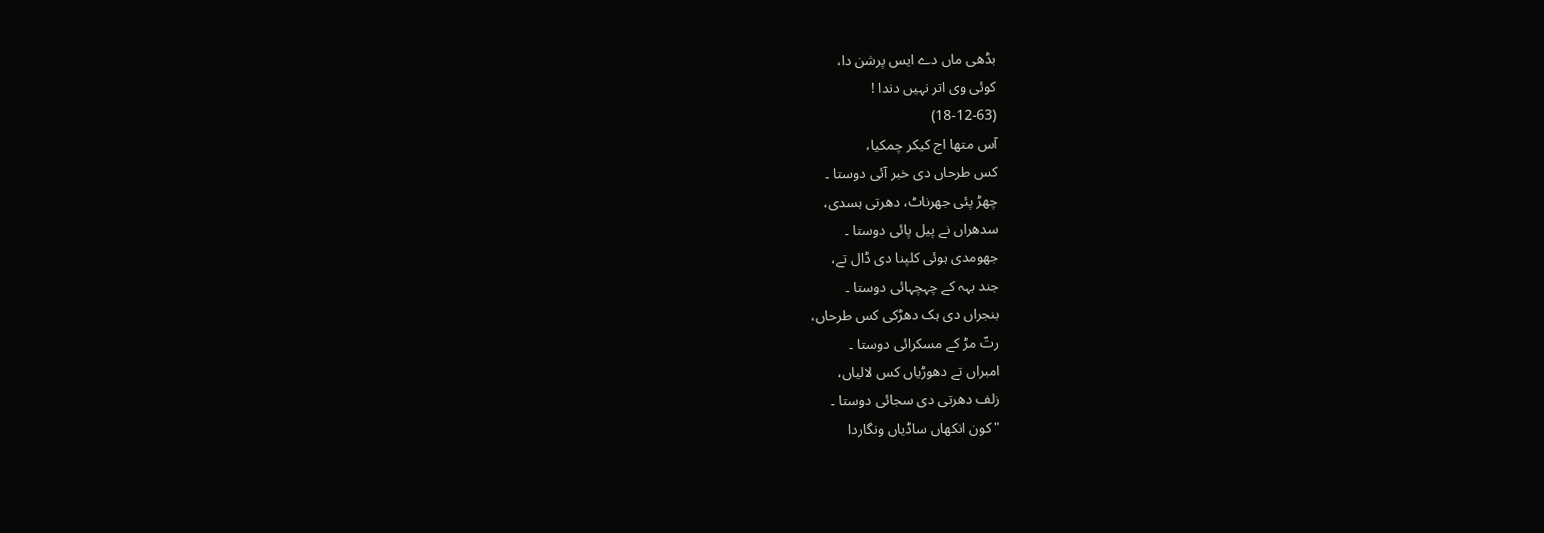بڈھی ماں دے ایس پرشن دا،
کوئی وی اتر نہیں دندا !
(18-12-63)
آس متھا اج کیکر چمکیا،
کس طرحاں دی خبر آئی دوستا ۔
چھڑ پئی جھرناٹ، دھرتی ہسدی،
سدھراں نے پیل پائی دوستا ۔
جھومدی ہوئی کلپنا دی ڈال تے،
جند بہہ کے چہچہائی دوستا ۔
بنجراں دی ہک دھڑکی کس طرحاں،
رتّ مڑ کے مسکرائی دوستا ۔
امبراں تے دھوڑیاں کس لالیاں،
زلف دھرتی دی سجائی دوستا ۔
"کون انکھاں ساڈیاں ونگاردا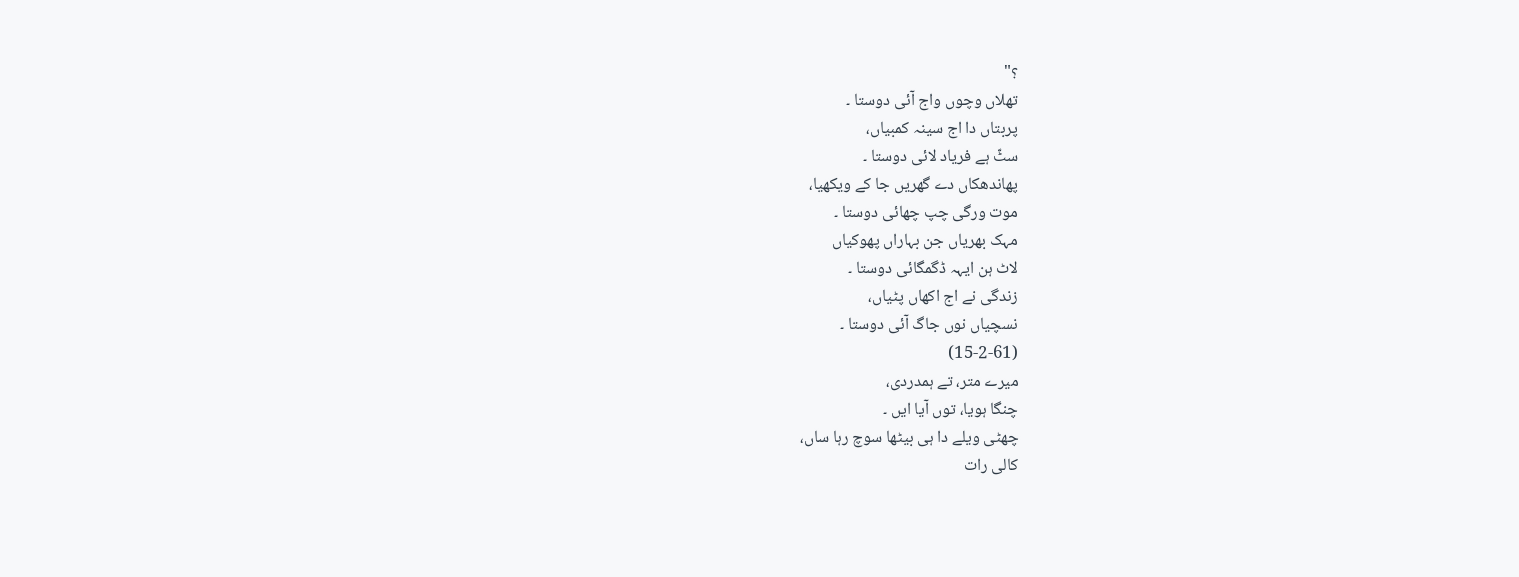؟"
تھلاں وچوں واج آئی دوستا ۔
پربتاں دا اج سینہ کمبیاں،
سٹّ ہے فریاد لائی دوستا ۔
پھاندھکاں دے گھریں جا کے ویکھیا،
موت ورگی چپ چھائی دوستا ۔
مہک بھریاں جن بہاراں پھوکیاں
لاٹ ہن ایہہ ڈگمگائی دوستا ۔
زندگی نے اج اکھاں پٹیاں،
نسچیاں نوں جاگ آئی دوستا ۔
(15-2-61)
میرے متر، تے ہمدردی،
چنگا ہویا، توں آیا ایں ۔
چھٹی ویلے دا ہی بیٹھا سوچ رہا ساں،
کالی رات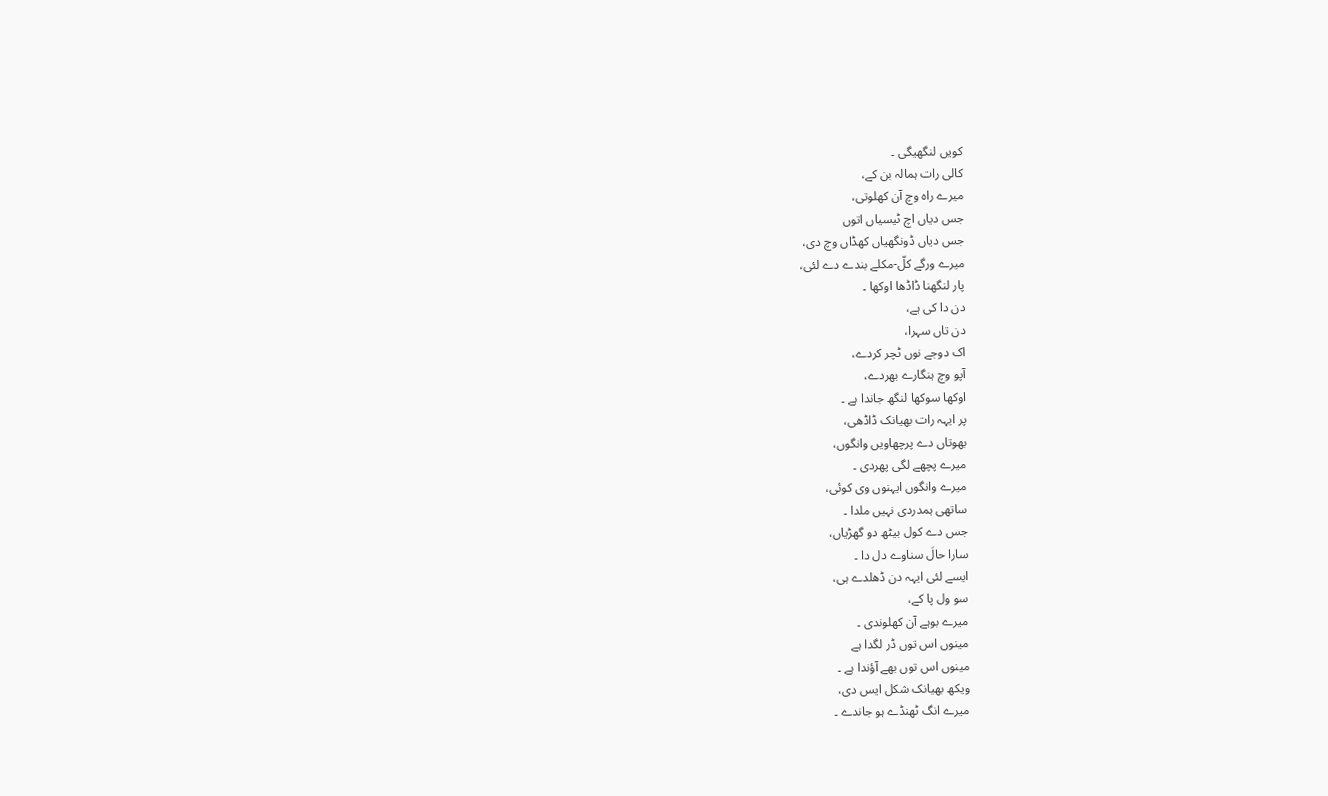کویں لنگھیگی ۔
کالی رات ہمالہ بن کے،
میرے راہ وچ آن کھلوتی،
جس دیاں اچ ٹیسیاں اتوں
جس دیاں ڈونگھیاں کھڈاں وچ دی،
میرے ورگے کلّ-مکلے بندے دے لئی،
پار لنگھنا ڈاڈھا اوکھا ۔
دن دا کی ہے،
دن تاں سہرا،
اک دوجے نوں ٹچر کردے،
آپو وچ ہنگارے بھردے،
اوکھا سوکھا لنگھ جاندا ہے ۔
پر ایہہ رات بھیانک ڈاڈھی،
بھوتاں دے پرچھاویں وانگوں،
میرے پچھے لگی پھردی ۔
میرے وانگوں ایہنوں وی کوئی،
ساتھی ہمدردی نہیں ملدا ۔
جس دے کول بیٹھ دو گھڑیاں،
سارا حالَ سناوے دل دا ۔
ایسے لئی ایہہ دن ڈھلدے ہی،
سو ول پا کے،
میرے بوہے آن کھلوندی ۔
مینوں اس توں ڈر لگدا ہے
مینوں اس توں بھے آؤندا ہے ۔
ویکھ بھیانک شکل ایس دی،
میرے انگ ٹھنڈے ہو جاندے ۔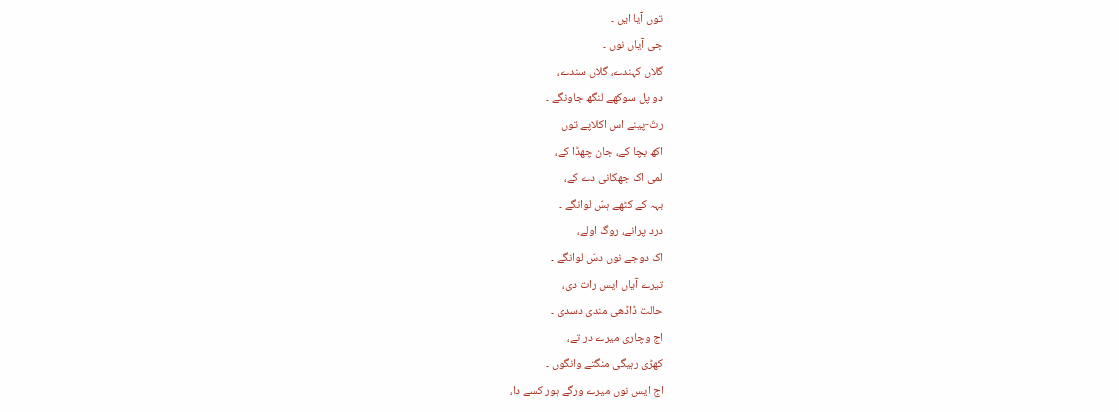توں آیا ایں ۔
جی آیاں نوں ۔
گلاں کہندے، گلاں سندے،
دو پل سوکھے لنگھ جاونگے ۔
رتّ-پینے اس اکلاپے توں
اکھ بچا کے، جان چھڈا کے،
لمی اک جھکانی دے کے،
بہہ کے کٹھے ہسّ لوانگے ۔
درد پرانے، روگ اولے،
اک دوجے نوں دسّ لوانگے ۔
تیرے آیاں ایس رات دی،
حالت ڈاڈھی مندی دسدی ۔
اج وچاری میرے در تے،
کھڑی رہیگی منگتے وانگوں ۔
اج ایس نوں میرے ورگے ہور کسے دا،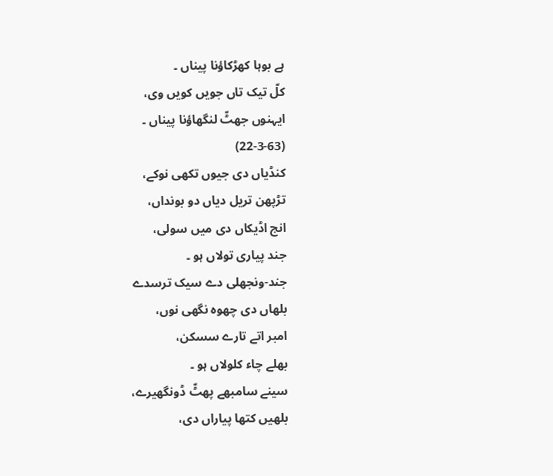ہے بوہا کھڑکاؤنا پیناں ۔
کلّ تیک تاں جویں کویں وی،
ایہنوں جھٹّ لنگھاؤنا پیناں ۔
(22-3-63)
کنڈیاں دی جیوں تکھی نوکے،
تڑپھن تریل دیاں دو بونداں،
انج اڈیکاں دی میں سولی،
جند پیاری تولاں ہو ۔
جند-ونجھلی دے سیک ترسدے
بلھاں دی چھوہ نگھی نوں،
امبر اتے تارے سسکن،
بھلے چاء کلولاں ہو ۔
سینے سامبھے پھٹّ ڈونگھیرے،
بلھیں کتھا پیاراں دی،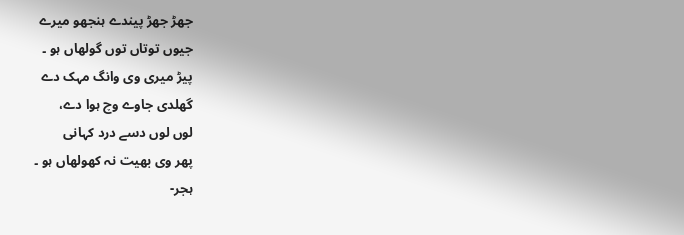جھڑ جھڑ پیندے ہنجھو میرے
جیوں توتاں توں گولھاں ہو ۔
پیڑ میری وی وانگ مہک دے
گھلدی جاوے وچ ہوا دے،
لوں لوں دسے درد کہانی
پھر وی بھیت نہ کھولھاں ہو ۔
ہجر-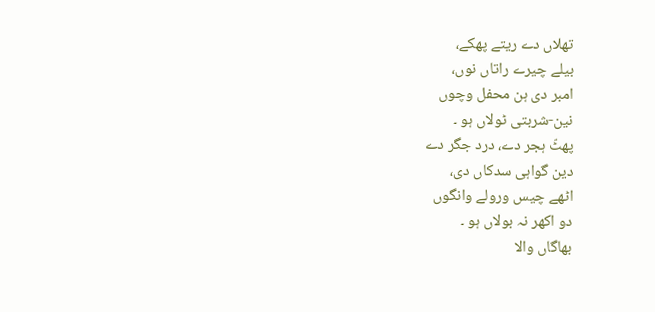تھلاں دے ریتے پھکے،
بیلے چیرے راتاں نوں،
امبر دی ہن محفل وچوں
نین-شربتی ٹولاں ہو ۔
پھٹّ ہجر دے، درد جگر دے
دین گواہی سدکاں دی،
اٹھے چیس ورولے وانگوں
دو اکھر نہ بولاں ہو ۔
بھاگاں والا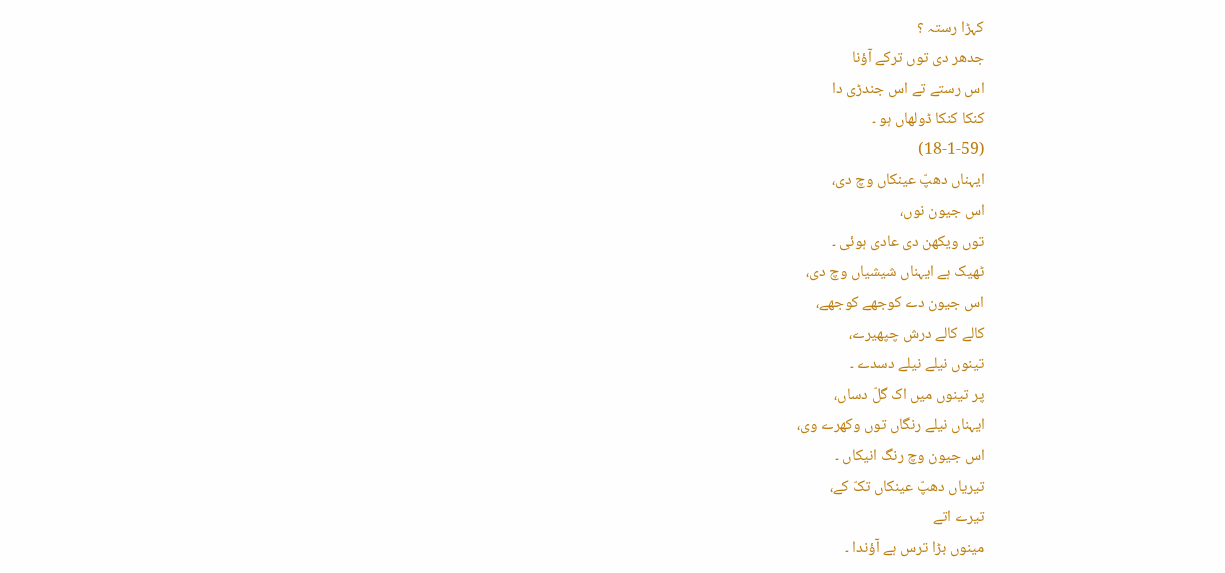کہڑا رستہ ؟
جدھر دی توں ترکے آؤنا
اس رستے تے اس جندڑی دا
کنکا کنکا ڈولھاں ہو ۔
(18-1-59)
ایہناں دھپّ عینکاں وچ دی،
اس جیون نوں،
توں ویکھن دی عادی ہوئی ۔
ٹھیک ہے ایہناں شیشیاں وچ دی،
اس جیون دے کوجھے کوجھے،
کالے کالے درش چپھیرے،
تینوں نیلے نیلے دسدے ۔
پر تینوں میں اک گلّ دساں،
ایہناں نیلے رنگاں توں وکھرے وی،
اس جیون وچ رنگ انیکاں ۔
تیریاں دھپّ عینکاں تکّ کے،
تیرے اتے
مینوں بڑا ترس ہے آؤندا ۔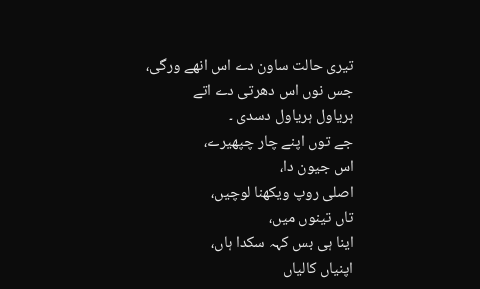تیری حالت ساون دے اس انھے ورگی،
جس نوں اس دھرتی دے اتے
ہریاول ہریاول دسدی ۔
جے توں اپنے چار چپھیرے،
اس جیون دا،
اصلی روپ ویکھنا لوچیں،
تاں تینوں میں،
اینا ہی بس کہہ سکدا ہاں،
اپنیاں کالیاں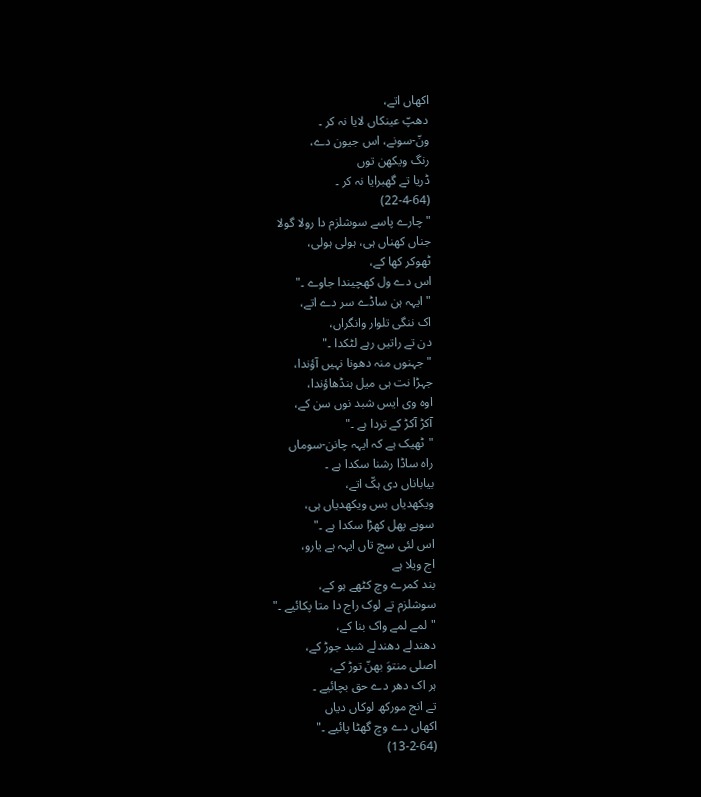اکھاں اتے،
دھپّ عینکاں لایا نہ کر ۔
ونّ-سونے، اس جیون دے،
رنگ ویکھن توں
ڈریا تے گھبرایا نہ کر ۔
(22-4-64)
"چارے پاسے سوشلزم دا رولا گولا
جناں کھناں ہی، ہولی ہولی،
ٹھوکر کھا کے،
اس دے ول کھچیندا جاوے ۔"
"ایہہ ہن ساڈے سر دے اتے،
اک ننگی تلوار وانگراں،
دن تے راتیں رہے لٹکدا ۔"
"جہنوں منہ دھونا نہیں آؤندا،
جہڑا نت ہی میل ہنڈھاؤندا،
اوہ وی ایس شبد نوں سن کے،
آکڑ آکڑ کے تردا ہے ۔"
"ٹھیک ہے کہ ایہہ چانن-سوماں
راہ ساڈا رشنا سکدا ہے ۔
بیاباناں دی ہکّ اتے،
ویکھدیاں بس ویکھدیاں ہی،
سوہے پھل کھڑا سکدا ہے ۔"
اس لئی سچ تاں ایہہ ہے یارو،
اج ویلا ہے
بند کمرے وچ کٹھے ہو کے،
سوشلزم تے لوک راج دا متا پکائیے ۔"
"لمے لمے واک بنا کے،
دھندلے دھندلے شبد جوڑ کے،
اصلی منتوَ بھنّ توڑ کے،
ہر اک دھر دے حق بچائیے ۔
تے انج مورکھ لوکاں دیاں
اکھاں دے وچ گھٹا پائیے ۔"
(13-2-64)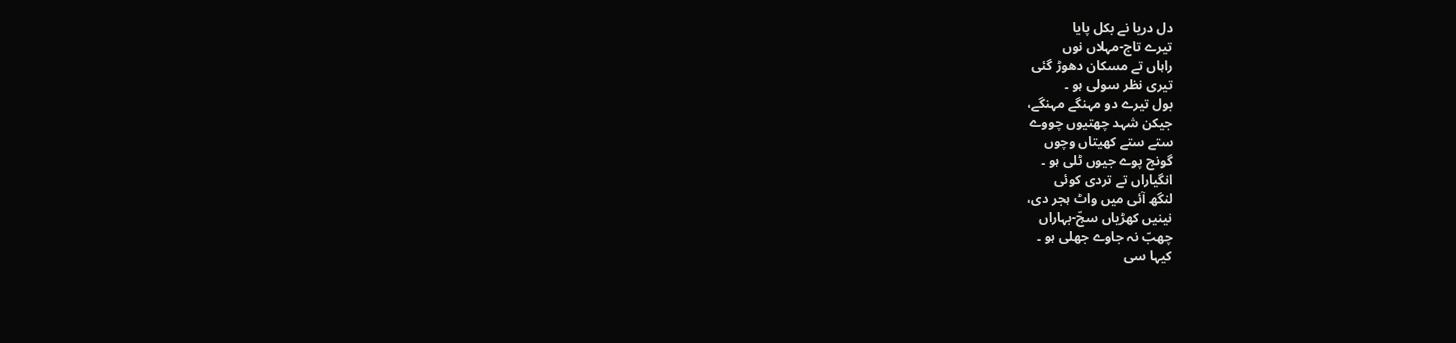دل دریا نے بکل پایا
تیرے تاج-مہلاں نوں
راہاں تے مسکان دھوڑ گئی
تیری نظر سولی ہو ۔
بول تیرے دو مہنگے مہنگے،
جیکن شہد چھتیوں چووے
ستے ستے کھیتاں وچوں
گونج پوے جیوں ٹلی ہو ۔
انگیاراں تے تردی کوئی
لنگھ آئی میں واٹ ہجر دی،
نینیں کھڑیاں سجّ-بہاراں
چھبّ نہ جاوے جھلی ہو ۔
کیہا سی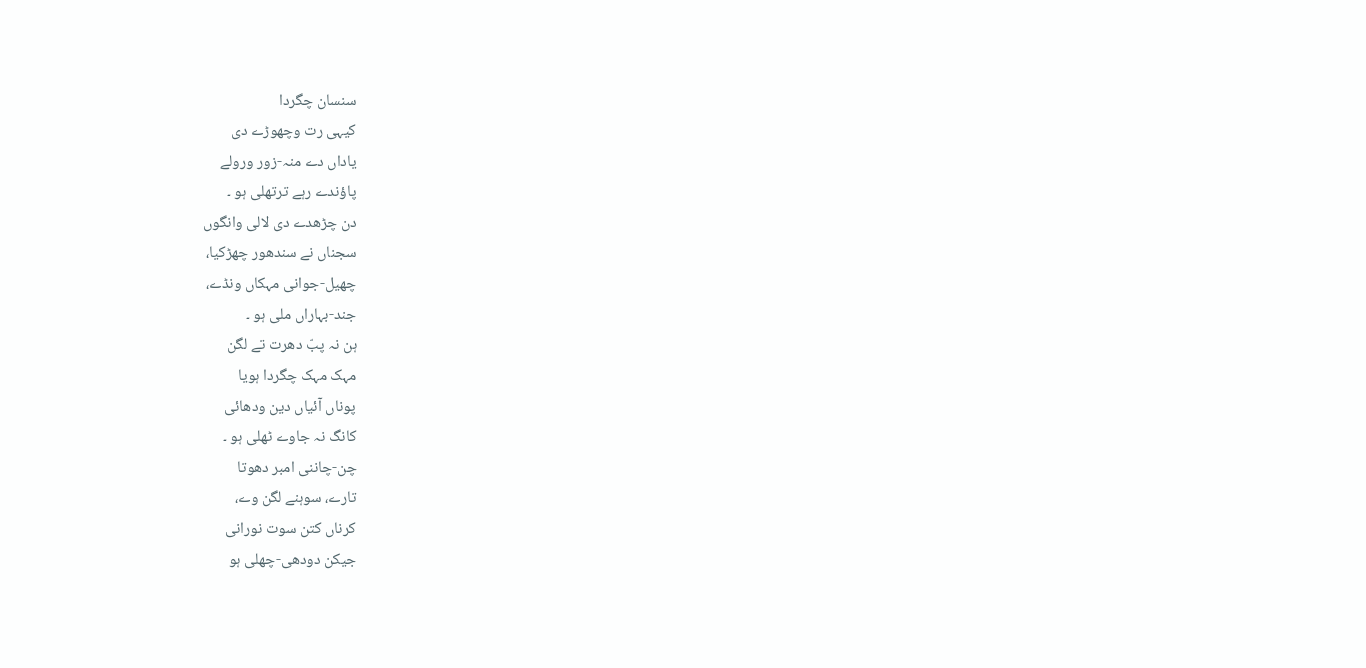سنسان چگردا
کیہی رت وچھوڑے دی
یاداں دے منہ-زور ورولے
پاؤندے رہے ترتھلی ہو ۔
دن چڑھدے دی لالی وانگوں
سجناں نے سندھور چھڑکیا،
چھیل-جوانی مہکاں ونڈے،
جند-بہاراں ملی ہو ۔
ہن نہ پبّ دھرت تے لگن
مہک مہک چگردا ہویا
پوناں آئیاں دین ودھائی
کانگ نہ جاوے ٹھلی ہو ۔
چن-چاننی امبر دھوتا
تارے، سوہنے لگن وے،
کرناں کتن سوت نورانی
جیکن دودھی-چھلی ہو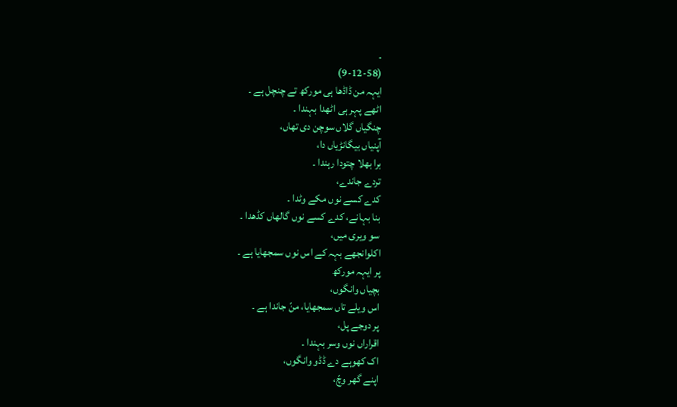۔
(9-12-58)
ایہہ من ڈاڈھا ہی مورکھ تے چنچل ہے ۔
اٹھے پہر ہی اٹھدا بہندا ۔
چنگیاں گلاں سوچن دی تھاں،
آپنیاں بیگانڑیاں دا،
برا بھلا چتودا رہندا ۔
تردے جاندے،
کدے کسے نوں مکے وٹدا ۔
بنا بہانے، کدے کسے نوں گالھاں کڈھدا ۔
سو ویری میں،
اکلوانجھے بہہ کے اس نوں سمجھایا ہے ۔
پر ایہہ مورکھ
بچیاں وانگوں،
اس ویلے تاں سمجھایا، منّ جاندا ہے ۔
پر دوجے پل،
اقراراں نوں وسر بہندا ۔
اک کھوہے دے ڈڈو وانگوں،
اپنے گھر وچّ،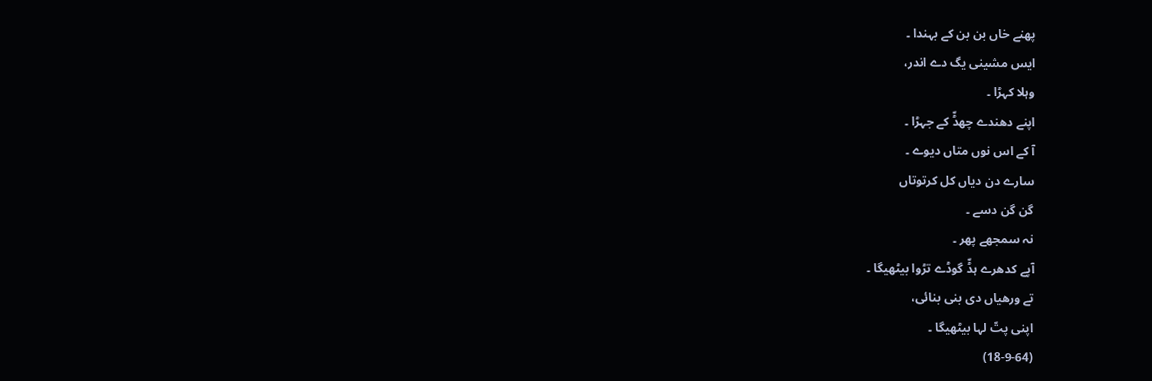پھنے خاں بن بن کے بہندا ۔
ایس مشینی یگ دے اندر،
وہلا کہڑا ۔
اپنے دھندے چھڈّ کے جہڑا ۔
آ کے اس نوں متاں دیوے ۔
سارے دن دیاں کل کرتوتاں
گن گن دسے ۔
نہ سمجھے پھر ۔
آپے کدھرے ہڈّ گوڈے تڑوا بیٹھیگا ۔
تے ورھیاں دی بنی بنائی،
اپنی پتّ لہا بیٹھیگا ۔
(18-9-64)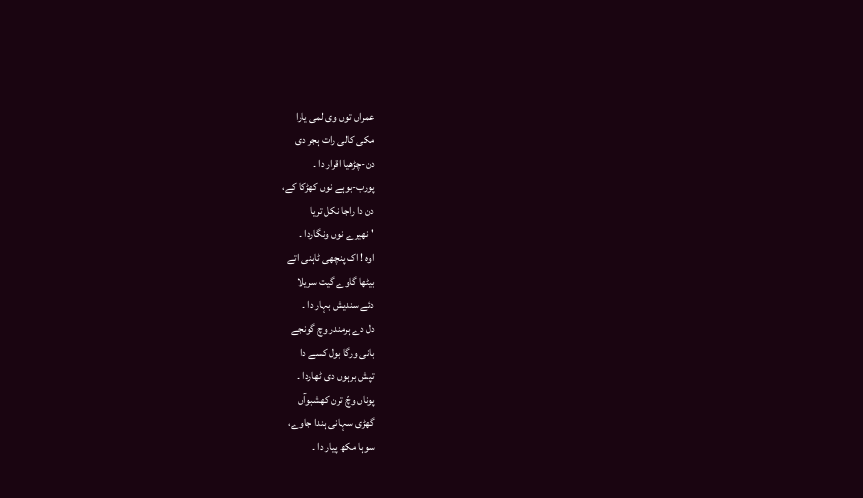عمراں توں وی لمی یارا
مکی کالی رات ہجر دی
دن-چڑھیا اقرار دا ۔
پورب-بوہے نوں کھڑکا کے،
دن دا راجا نکل تریا
'نھیرے نوں ونگاردا ۔
اوہ ! اک پنچھی ٹاہنی اتے
بیٹھا گاوے گیت سریلا
دئے سندیش بہار دا ۔
دل دے ہرمندر وچ گونجے
بانی ورگا بول کسے دا
تپش برہوں دی ٹھاردا ۔
پوناں وچّ ترن کھشبوآں
گھڑی سہانی ہندا جاوے،
سوہا مکھ پیار دا ۔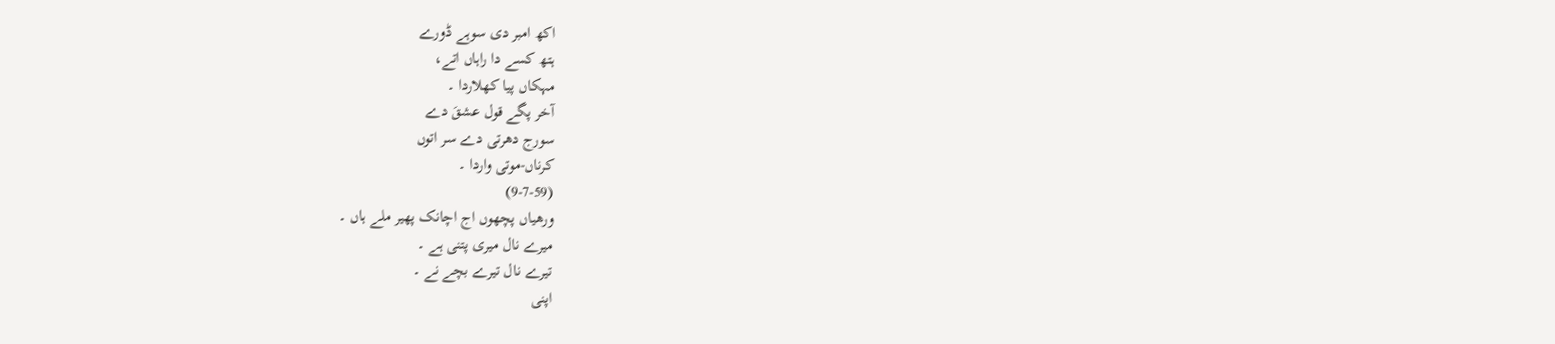اکھ امبر دی سوہے ڈورے
ہتھ کسے دا راہاں اتے،
مہکاں پیا کھلاردا ۔
آخر پگے قول عشقَ دے
سورج دھرتی دے سر اتوں
کرناں-موتی واردا ۔
(9-7-59)
ورھیاں پچھوں اج اچانک پھیر ملے ہاں ۔
میرے نال میری پتنی ہے ۔
تیرے نال تیرے بچے نے ۔
اپنی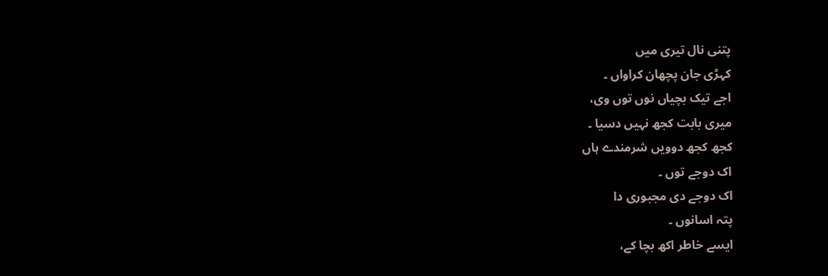پتنی نال تیری میں
کہڑی جان پچھان کراواں ۔
اجے تیک بچیاں نوں توں وی،
میری بابت کجھ نہیں دسیا ۔
کجھ کجھ دوویں شرمندے ہاں
اک دوجے توں ۔
اک دوجے دی مجبوری دا
پتہ اسانوں ۔
ایسے خاطر اکھ بچا کے،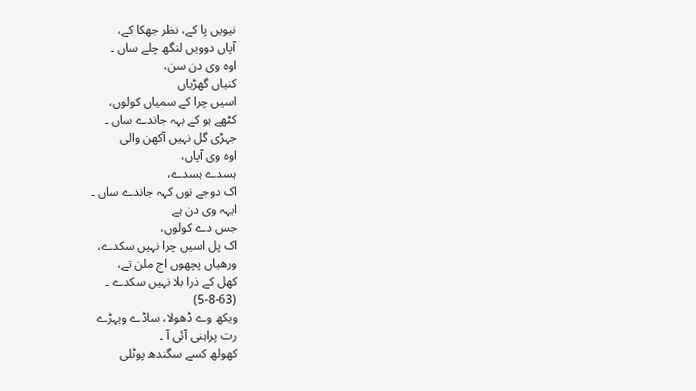نیویں پا کے، نظر جھکا کے،
آپاں دوویں لنگھ چلے ساں ۔
اوہ وی دن سن،
کنیاں گھڑیاں
اسیں چرا کے سمیاں کولوں،
کٹھے ہو کے بہہ جاندے ساں ۔
جہڑی گل نہیں آکھن والی
اوہ وی آپاں،
ہسدے ہسدے،
اک دوجے نوں کہہ جاندے ساں ۔
ایہہ وی دن ہے
جس دے کولوں،
اک پل اسیں چرا نہیں سکدے،
ورھیاں پچھوں اج ملن تے،
کھل کے ذرا بلا نہیں سکدے ۔
(5-8-63)
ویکھ وے ڈھولا، ساڈے ویہڑے
رت پراہنی آئی آ ۔
کھولھ کسے سگندھ پوٹلی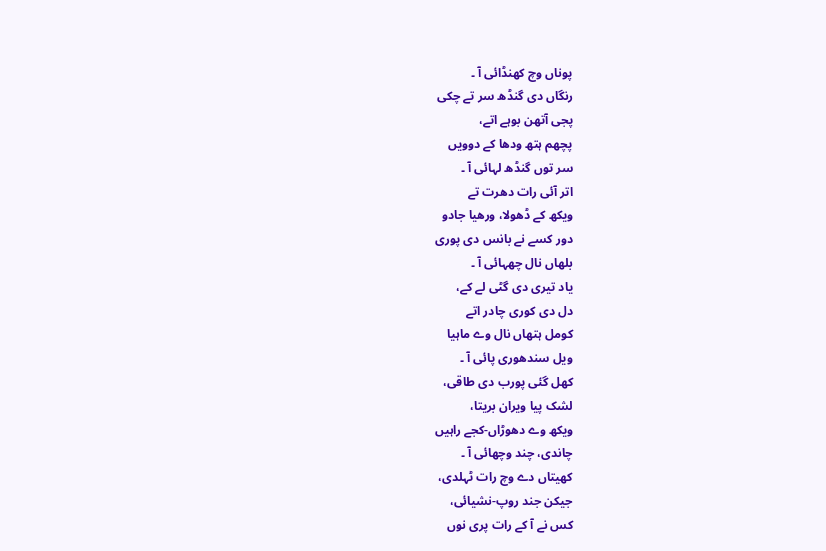پوناں وچ کھنڈائی آ ۔
رنگاں دی گنڈھ سر تے چکی
پجی آتھن بوہے اتے،
پچھم ہتھ ودھا کے دوویں
سر توں گنڈھ لہائی آ ۔
اتر آئی رات دھرت تے
ویکھ کے ڈھولا، ورھیا جادو
دور کسے نے بانس دی پوری
بلھاں نال چھہائی آ ۔
یاد تیری دی گٹی لے کے،
دل دی کوری چادر اتے
کومل ہتھاں نال وے ماہیا
ویل سندھوری پائی آ ۔
کھل گئی پورب دی طاقی،
لشک پیا ویران بریتا،
ویکھ وے دھوڑاں-کجے راہیں
چاندی، چند وچھائی آ ۔
کھیتاں دے وچ رات ٹہلدی،
جیکن جند روپ-نشیائی،
کس نے آ کے رات پری نوں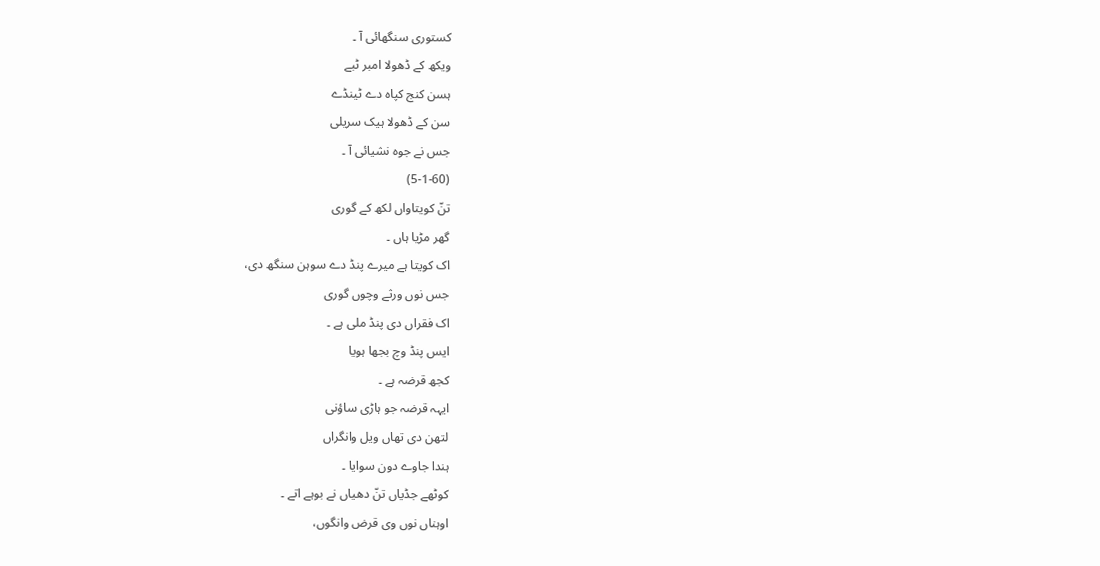کستوری سنگھائی آ ۔
ویکھ کے ڈھولا امبر ٹبے
ہسن کنج کپاہ دے ٹینڈے
سن کے ڈھولا ہیک سریلی
جس نے جوہ نشیائی آ ۔
(5-1-60)
تنّ کویتاواں لکھ کے گوری
گھر مڑیا ہاں ۔
اک کویتا ہے میرے پنڈ دے سوہن سنگھ دی،
جس نوں ورثے وچوں گوری
اک فقراں دی پنڈ ملی ہے ۔
ایس پنڈ وچ بجھا ہویا
کجھ قرضہ ہے ۔
ایہہ قرضہ جو ہاڑی ساؤنی
لتھن دی تھاں ویل وانگراں
ہندا جاوے دون سوایا ۔
کوٹھے جڈیاں تنّ دھیاں نے بوہے اتے ۔
اوہناں نوں وی قرض وانگوں،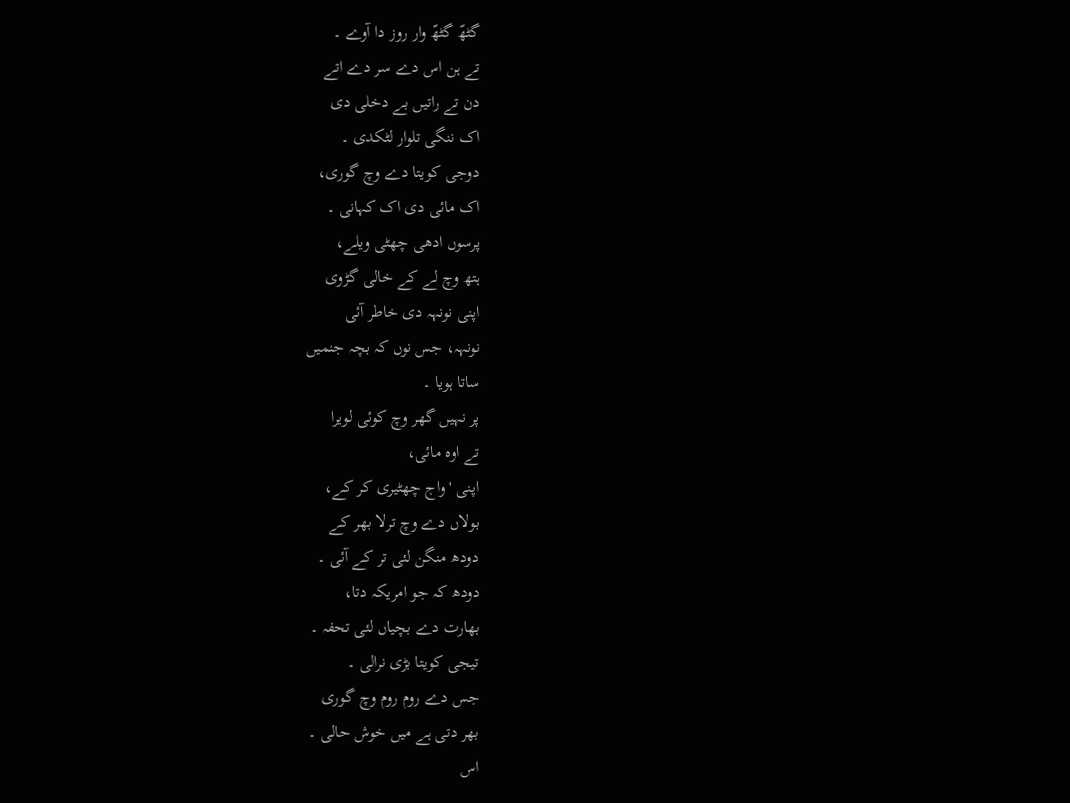گٹھّ گٹھّ وار روز دا آوے ۔
تے ہن اس دے سر دے اتے
دن تے راتیں بے دخلی دی
اک ننگی تلوار لٹکدی ۔
دوجی کویتا دے وچ گوری،
اک مائی دی اک کہانی ۔
پرسوں ادھی چھٹی ویلے،
ہتھ وچ لے کے خالی گڑوی
اپنی نونہہ دی خاطر آئی
نونہہ، جس نوں کہ بچہ جنمیں
ساتا ہویا ۔
پر نہیں گھر وچ کوئی لویرا
تے اوہ مائی،
اپنی 'واج چھٹیری کر کے،
بولاں دے وچ ترلا بھر کے
دودھ منگن لئی تر کے آئی ۔
دودھ کہ جو امریکہ دتا،
بھارت دے بچیاں لئی تحفہ ۔
تیجی کویتا بڑی نرالی ۔
جس دے روم روم وچ گوری
بھر دتی ہے میں خوش حالی ۔
اس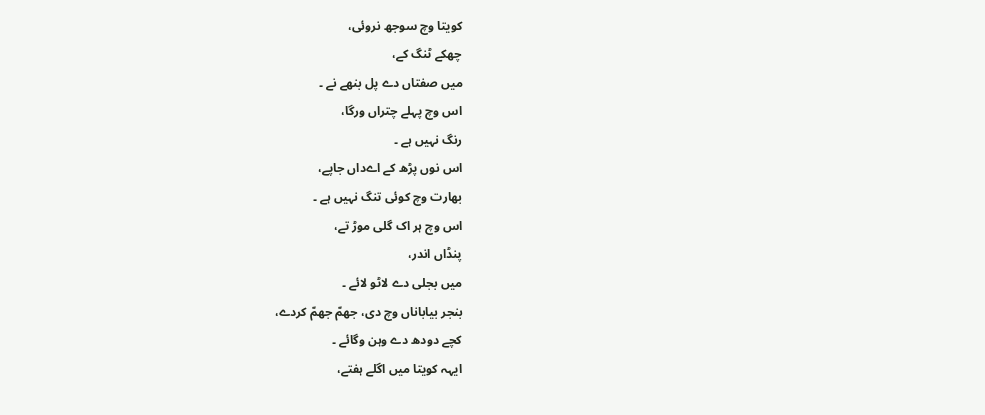کویتا وچ سوجھ نروئی،
چھکے ٹنگ کے،
میں صفتاں دے پل بنھے نے ۔
اس وچ پہلے چتراں ورگا،
رنگ نہیں ہے ۔
اس نوں پڑھ کے اےداں جاپے،
بھارت وچ کوئی تنگ نہیں ہے ۔
اس وچ ہر اک گلی موڑ تے،
پنڈاں اندر،
میں بجلی دے لاٹو لائے ۔
بنجر بیاباناں وچ دی، جھمّ جھمّ کردے،
کچے دودھ دے وہن وگائے ۔
ایہہ کویتا میں اگلے ہفتے،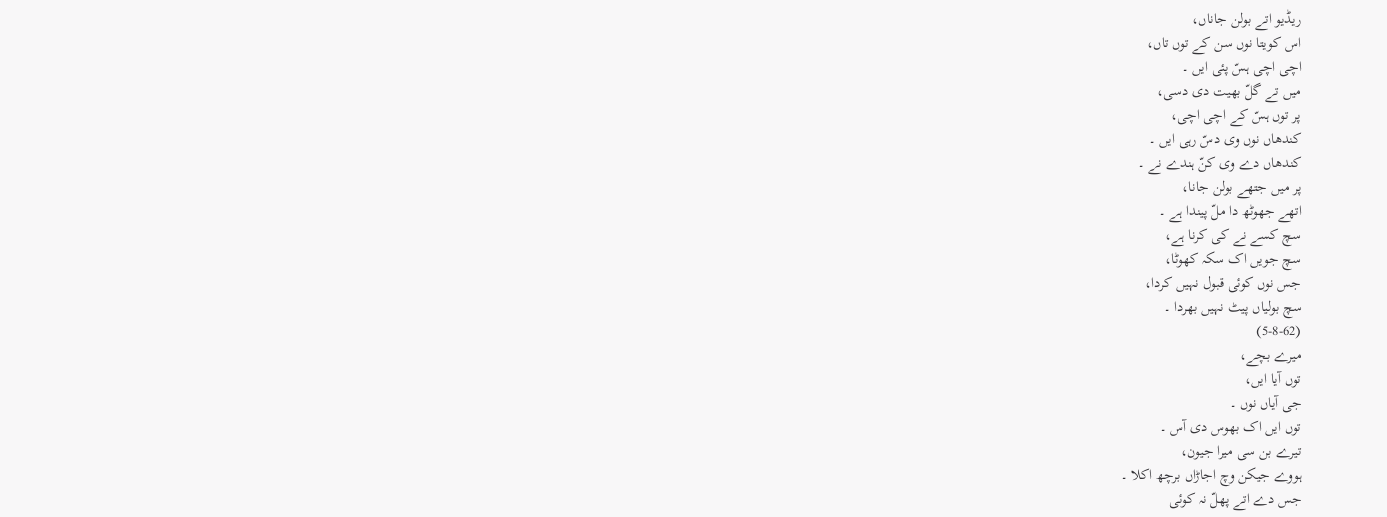ریڈیو اتے بولن جاناں،
اس کویتا نوں سن کے توں تاں،
اچی اچی ہسّ پئی ایں ۔
میں تے گلّ بھیت دی دسی،
پر توں ہسّ کے اچی اچی،
کندھاں نوں وی دسّ رہی ایں ۔
کندھاں دے وی کنّ ہندے نے ۔
پر میں جتھے بولن جانا،
اتھے جھوٹھ دا ملّ پیندا ہے ۔
سچ کسے نے کی کرنا ہے،
سچ جویں اک سکہ کھوٹا،
جس نوں کوئی قبول نہیں کردا،
سچ بولیاں پیٹ نہیں بھردا ۔
(5-8-62)
میرے بچے،
توں آیا ایں،
جی آیاں نوں ۔
توں ایں اک بھوس دی آس ۔
تیرے بن سی میرا جیون،
ہووے جیکن وچ اجاڑاں برچھ اکلا ۔
جس دے اتے پھلّ نہ کوئی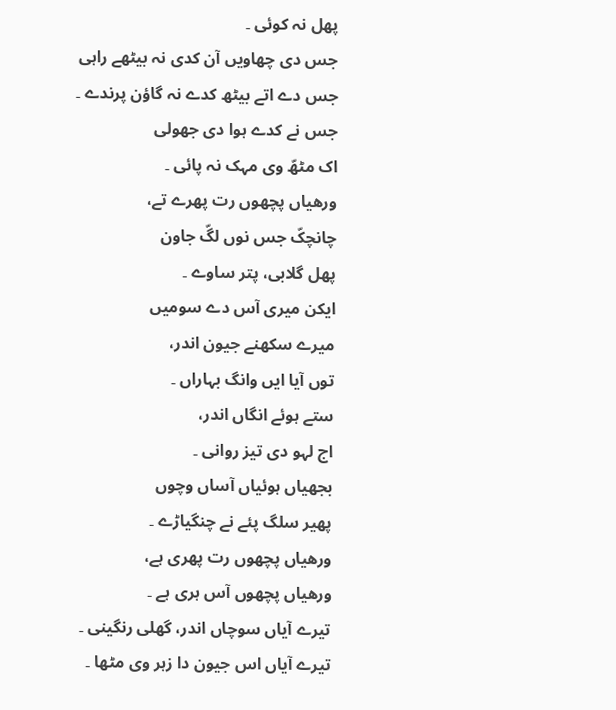پھل نہ کوئی ۔
جس دی چھاویں آن کدی نہ بیٹھے راہی
جس دے اتے بیٹھ کدے نہ گاؤن پرندے ۔
جس نے کدے ہوا دی جھولی
اک مٹھّ وی مہک نہ پائی ۔
ورھیاں پچھوں رت پھرے تے،
چانچکّ جس نوں لگّ جاون
پھل گلابی، پتر ساوے ۔
ایکن میری آس دے سومیں
میرے سکھنے جیون اندر،
توں آیا ایں وانگ بہاراں ۔
ستے ہوئے انگاں اندر،
اج لہو دی تیز روانی ۔
بجھیاں ہوئیاں آساں وچوں
پھیر سلگ پئے نے چنگیاڑے ۔
ورھیاں پچھوں رت پھری ہے،
ورھیاں پچھوں آس ہری ہے ۔
تیرے آیاں سوچاں اندر، گھلی رنگینی ۔
تیرے آیاں اس جیون دا زہر وی مٹھا ۔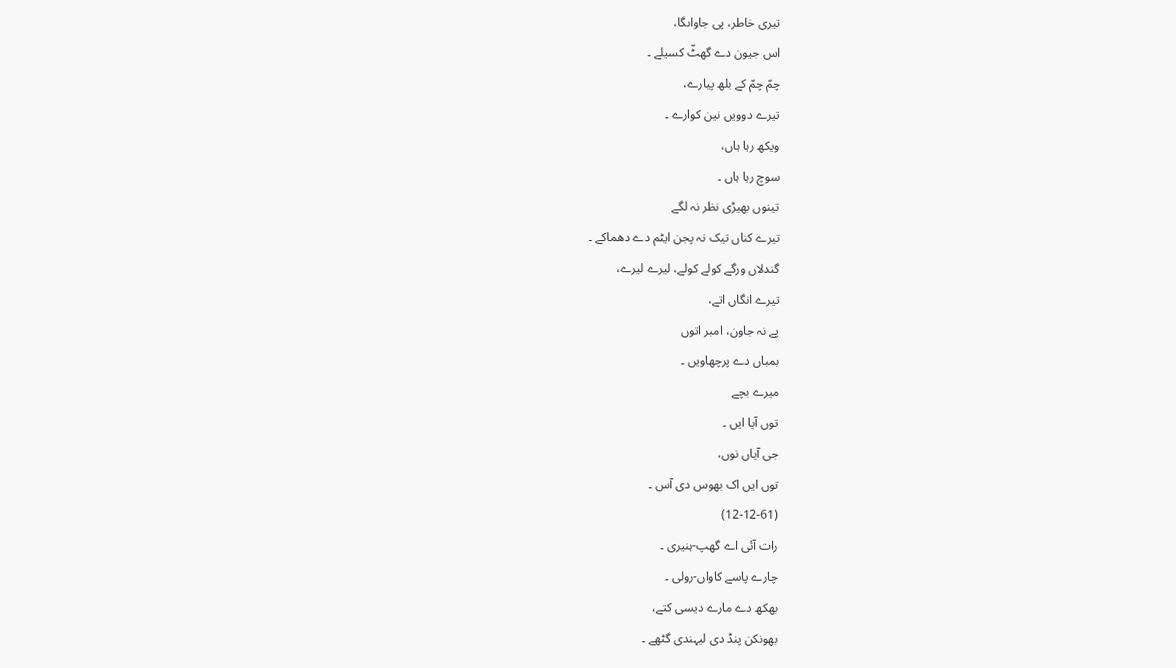تیری خاطر، پی جاواںگا،
اس جیون دے گھٹّ کسیلے ۔
چمّ چمّ کے بلھ پیارے،
تیرے دوویں نین کوارے ۔
ویکھ رہا ہاں،
سوچ رہا ہاں ۔
تینوں بھیڑی نظر نہ لگے
تیرے کناں تیک نہ پجن ایٹم دے دھماکے ۔
گندلاں ورگے کولے کولے، لیرے لیرے،
تیرے انگاں اتے،
پے نہ جاون، امبر اتوں
بمباں دے پرچھاویں ۔
میرے بچے
توں آیا ایں ۔
جی آیاں نوں،
توں ایں اک بھوس دی آس ۔
(12-12-61)
رات آئی اے گھپ-ہنیری ۔
چارے پاسے کاواں-رولی ۔
بھکھ دے مارے دیسی کتے،
بھونکن پنڈ دی لیہندی گٹھے ۔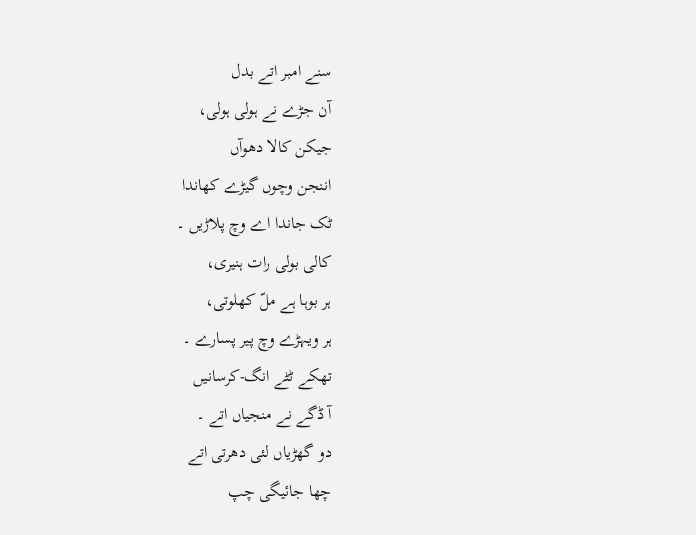سنے امبر اتے بدل
آن جڑے نے ہولی ہولی،
جیکن کالا دھوآں
اننجن وچوں گیڑے کھاندا
ٹک جاندا اے وچ پلاڑیں ۔
کالی بولی رات ہنیری،
ہر بوہا ہے ملّ کھلوتی،
ہر ویہڑے وچ پیر پسارے ۔
تھکے ٹٹے انگ-کرسانیں
آ ڈگے نے منجیاں اتے ۔
دو گھڑیاں لئی دھرتی اتے
چھا جائیگی چپ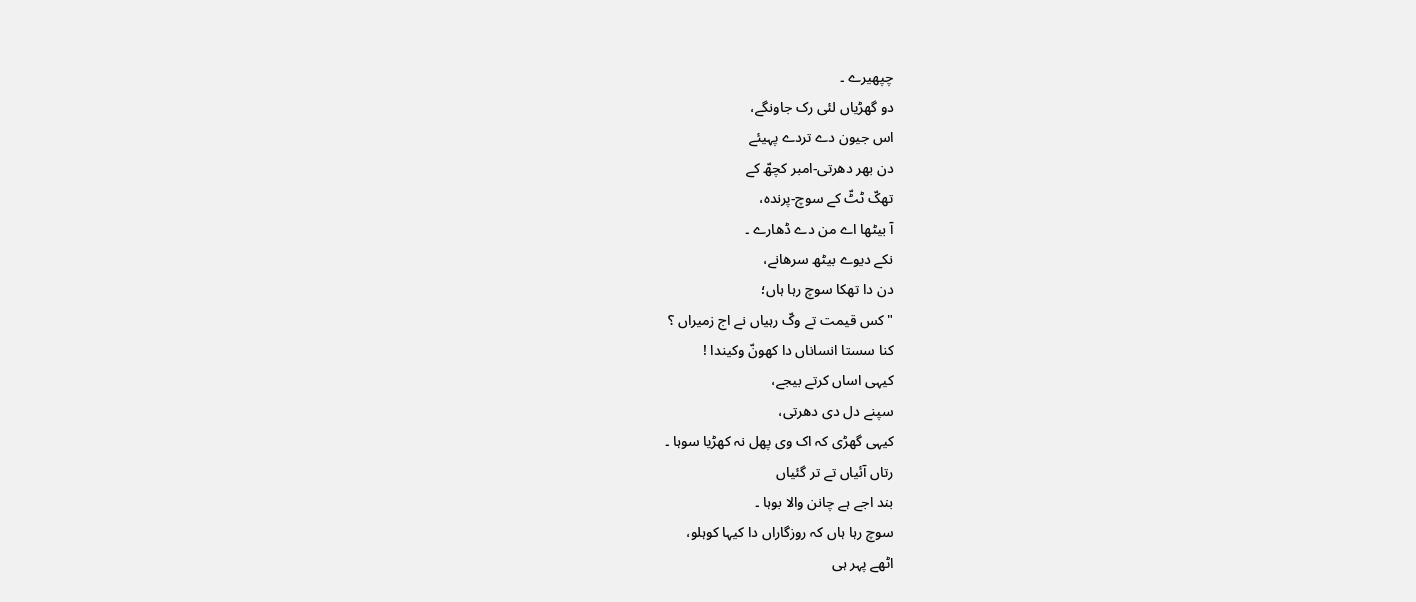چپھیرے ۔
دو گھڑیاں لئی رک جاونگے،
اس جیون دے تردے پہیئے
دن بھر دھرتی-امبر کچھّ کے
تھکّ ٹٹّ کے سوچ-پرندہ،
آ بیٹھا اے من دے ڈھارے ۔
نکے دیوے بیٹھ سرھانے،
دن دا تھکا سوچ رہا ہاں؛
"کس قیمت تے وکّ رہیاں نے اج زمیراں ؟
کنا سستا انساناں دا کھونّ وکیندا !
کیہی اساں کرتے بیجے،
سپنے دل دی دھرتی،
کیہی گھڑی کہ اک وی پھل نہ کھڑیا سوہا ۔
رتاں آئیاں تے تر گئیاں
بند اجے ہے چانن والا بوہا ۔
سوچ رہا ہاں کہ روزگاراں دا کیہا کوہلو،
اٹھے پہر ہی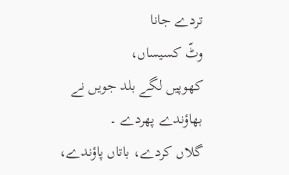تردے جانا
وٹّ کسیساں،
کھوپیں لگے بلد جویں نے بھاؤندے پھردے ۔
گلاں کردے، باتاں پاؤندے،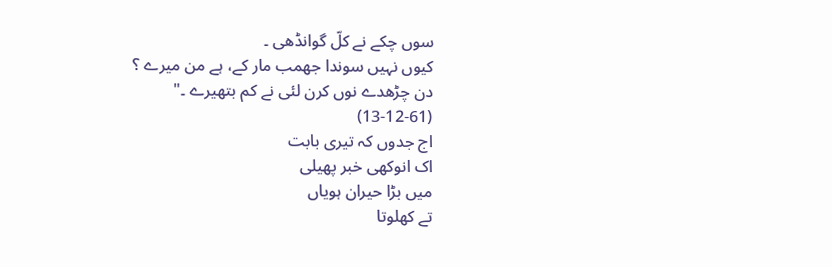سوں چکے نے کلّ گوانڈھی ۔
کیوں نہیں سوندا جھمب مار کے، ہے من میرے ؟
دن چڑھدے نوں کرن لئی نے کم بتھیرے ۔"
(13-12-61)
اج جدوں کہ تیری بابت
اک انوکھی خبر پھیلی
میں بڑا حیران ہویاں
تے کھلوتا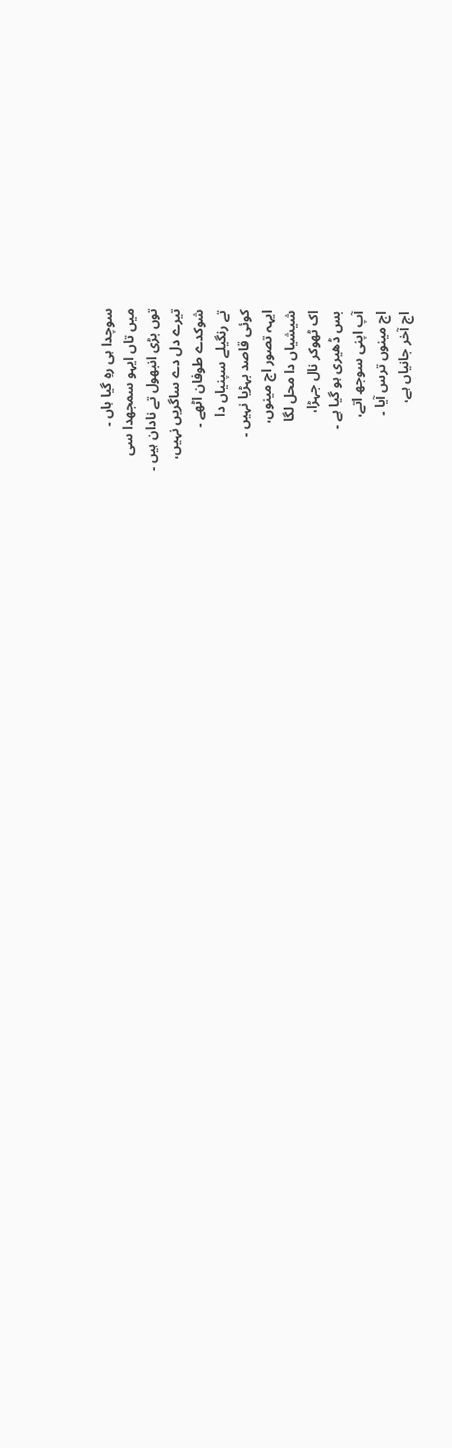سوچدا ہی رہِ گیا ہاں ۔
میں تاں ایہو سمجھدا سی
توں بڑی انبھول تے نادان ہیں ۔
تیرے دل دے ساگریں نہیں،
شوکدے طوفان اٹھے ۔
تے رنگیلے سپنیاں دا
کوئی قاصد بہڑیا نہیں ۔
ایہہ تصور اج مینوں،
شیشیاں دا محل لگا
اک ٹھوکر نال جہڑا،
بس ڈھیری ہو گیا ہے ۔
آپ اپنی سوجھ اتے،
اج مینوں ترس آیا ۔
اج آخر جانیاں ہے،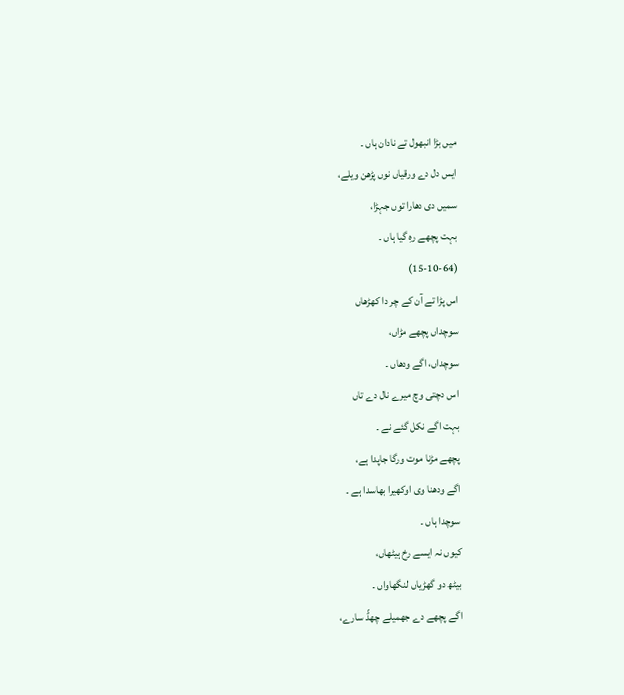میں بڑا انبھول تے نادان ہاں ۔
ایس دل دے ورقیاں نوں پڑھن ویلے،
سمیں دی دھارا توں جہڑا،
بہت پچھے رہِ گیا ہاں ۔
(15-10-64)
اس پڑا تے آن کے چر دا کھڑھاں
سوچداں پچھے مڑاں،
سوچداں، اگے ودھاں ۔
اس دچتی وچ میرے نال دے تاں
بہت اگے نکل گئے نے ۔
پچھے مڑنا موت ورگا جاپدا ہے،
اگے ودھنا وی اوکھیرا بھاسدا ہے ۔
سوچدا ہاں ۔
کیوں نہ ایسے رخ ہیٹھاں،
بیٹھ دو گھڑیاں لنگھاواں ۔
اگے پچھے دے جھمیلے چھڈّ سارے،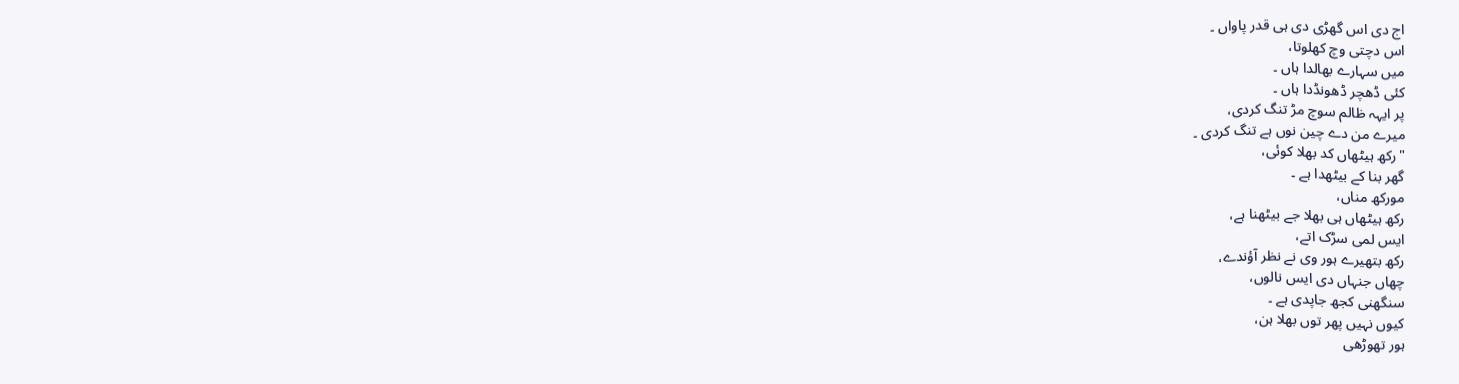اج دی اس گھڑی دی ہی قدر پاواں ۔
اس دچتی وچ کھلوتا،
میں سہارے بھالدا ہاں ۔
کئی ڈھچر ڈھونڈدا ہاں ۔
پر ایہہ ظالم سوچ مڑ تنگ کردی،
میرے من دے چین نوں ہے تنگ کردی ۔
"رکھ ہیٹھاں کد بھلا کوئی،
گھر بنا کے بیٹھدا ہے ۔
مورکھ مناں،
رکھ ہیٹھاں ہی بھلا جے بیٹھنا ہے،
ایس لمی سڑک اتے،
رکھ بتھیرے ہور وی نے نظر آؤندے،
چھاں جنہاں دی ایس نالوں،
سنگھنی کجھ جاپدی ہے ۔
کیوں نہیں پھر توں بھلا ہن،
ہور تھوڑھی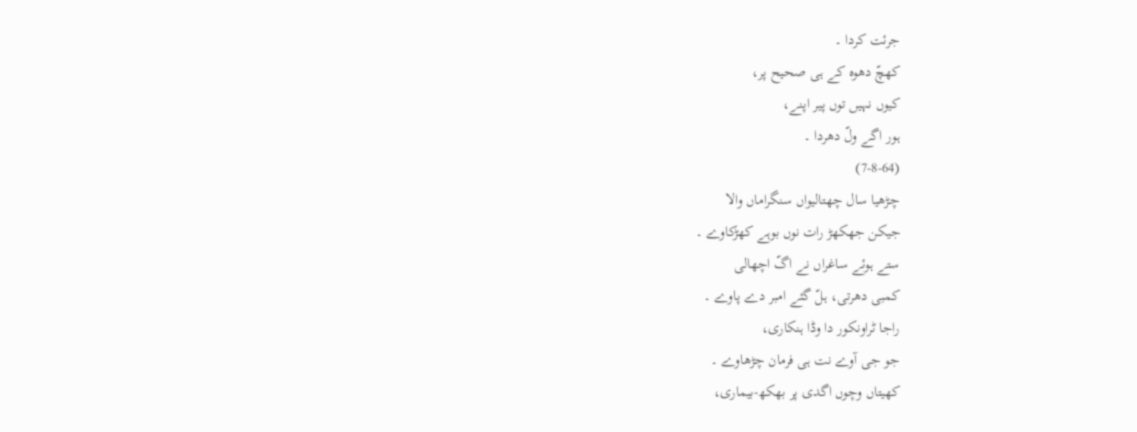جرئت کردا ۔
کھچّ دھوہ کے ہی صحیح پر،
کیوں نہیں توں پیر اپنے،
ہور اگے ولّ دھردا ۔
(7-8-64)
چڑھیا سال چھتالیواں سنگراماں والا
جیکن جھکھڑ رات نوں بوہے کھڑکاوے ۔
ستے ہوئے ساغراں نے اگّ اچھالی
کمبی دھرتی، ہلّ گئے امبر دے پاوے ۔
راجا ٹراونکور دا وڈا ہنکاری،
جو جی آوے نت ہی فرمان چڑھاوے ۔
کھیتاں وچوں اگدی پر بھکھ-بیماری،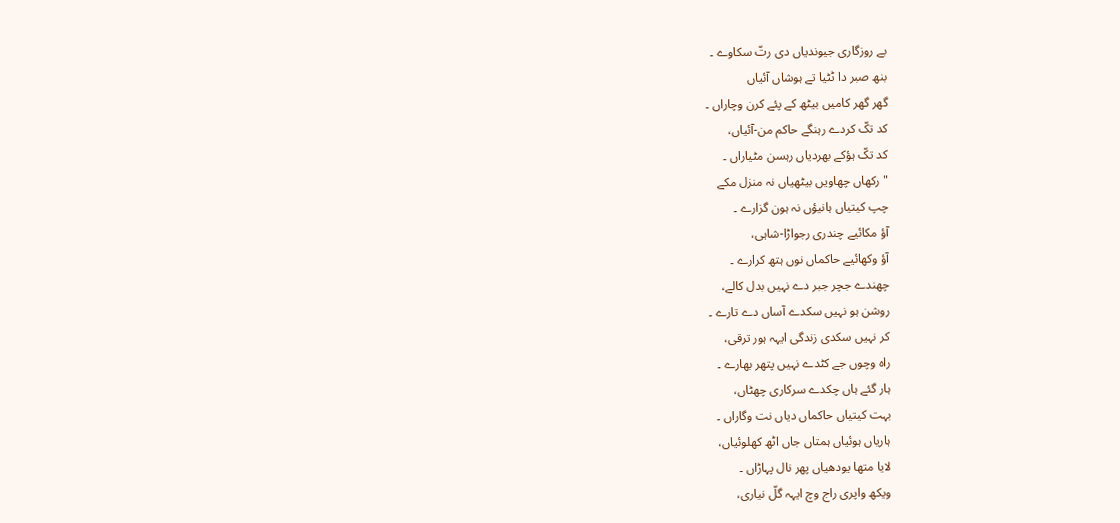بے روزگاری جیوندیاں دی رتّ سکاوے ۔
بنھ صبر دا ٹٹیا تے ہوشاں آئیاں
گھر گھر کامیں بیٹھ کے پئے کرن وچاراں ۔
کد تکّ کردے رہنگے حاکم من-آئیاں،
کد تکّ ہؤکے بھردیاں رہسن مٹیاراں ۔
"رکھاں چھاویں بیٹھیاں نہ منزل مکے
چپ کیتیاں ہانیؤں نہ ہون گزارے ۔
آؤ مکائیے چندری رجواڑا-شاہی،
آؤ وکھائیے حاکماں نوں ہتھ کرارے ۔
چھندے جچر جبر دے نہیں بدل کالے،
روشن ہو نہیں سکدے آساں دے تارے ۔
کر نہیں سکدی زندگی ایہہ ہور ترقی،
راہ وچوں جے کٹدے نہیں پتھر بھارے ۔
ہار گئے ہاں چکدے سرکاری چھٹاں،
بہت کیتیاں حاکماں دیاں نت وگاراں ۔
ہاریاں ہوئیاں ہمتاں جاں اٹھ کھلوئیاں،
لایا متھا یودھیاں پھر نال پہاڑاں ۔
ویکھ واپری راج وچ ایہہ گلّ نیاری،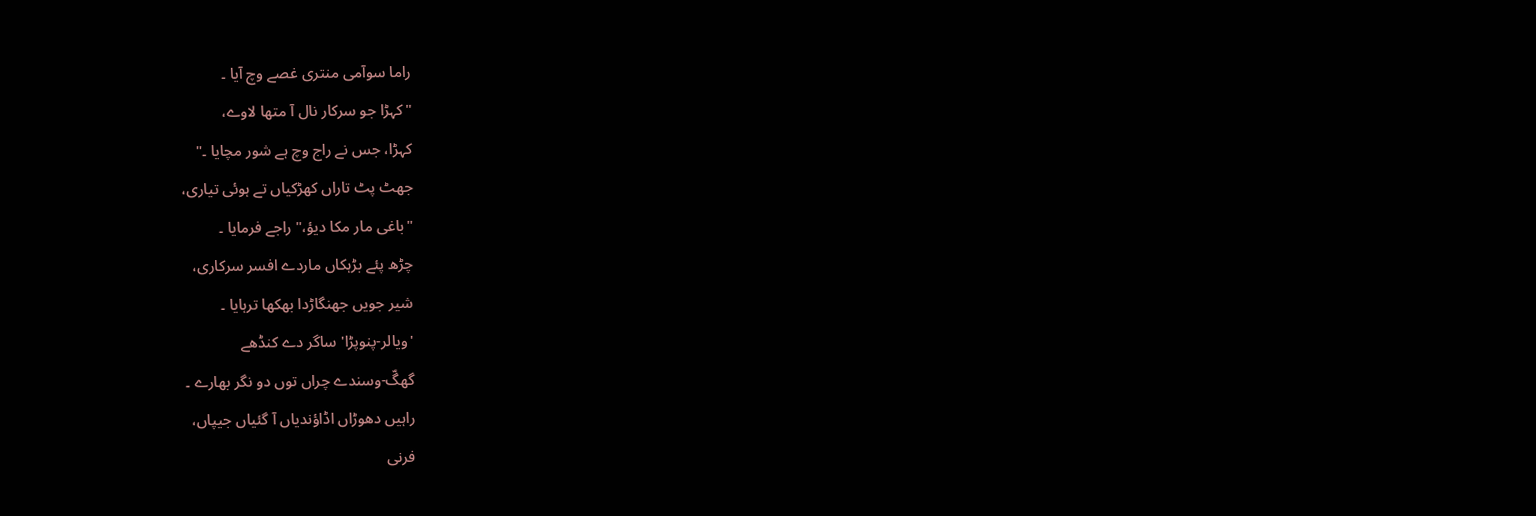راما سوآمی منتری غصے وچ آیا ۔
"کہڑا جو سرکار نال آ متھا لاوے،
کہڑا، جس نے راج وچ ہے شور مچایا ۔"
جھٹ پٹ تاراں کھڑکیاں تے ہوئی تیاری،
"باغی مار مکا دیؤ،" راجے فرمایا ۔
چڑھ پئے بڑہکاں ماردے افسر سرکاری،
شیر جویں جھنگاڑدا بھکھا ترہایا ۔
'ویالر-پنوپڑا' ساگر دے کنڈھے
گھگّ-وسندے چراں توں دو نگر بھارے ۔
راہیں دھوڑاں اڈاؤندیاں آ گئیاں جیپاں،
فرنی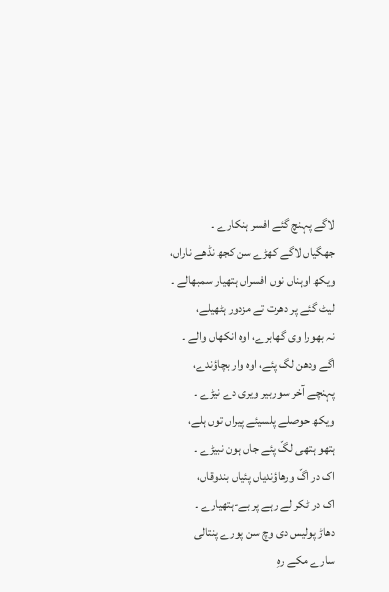لاگے پہنچ گئے افسر ہنکارے ۔
جھگیاں لاگے کھڑے سن کجھ نڈھے ناراں،
ویکھ اوہناں نوں افسراں ہتھیار سمبھالے ۔
لیٹ گئے پر دھرت تے مزدور ہٹھیلے،
نہ بھورا وی گھابرے، اوہ انکھاں والے ۔
اگے ودھن لگ پئے، اوہ وار بچاؤندے،
پہنچے آخر سوربیر ویری دے نیڑے ۔
ویکھ حوصلے پلسیئے پیراں توں ہلے،
ہتھو ہتھی لگّ پئے جاں ہون نبیڑے ۔
اک در اگّ ورھاؤندیاں پئیاں بندوقاں،
اک در ٹکر لے رہے پر بے-ہتھیارے ۔
دھاڑ پولیس دی وچ سن پورے پنتالی
سارے مکے رہِ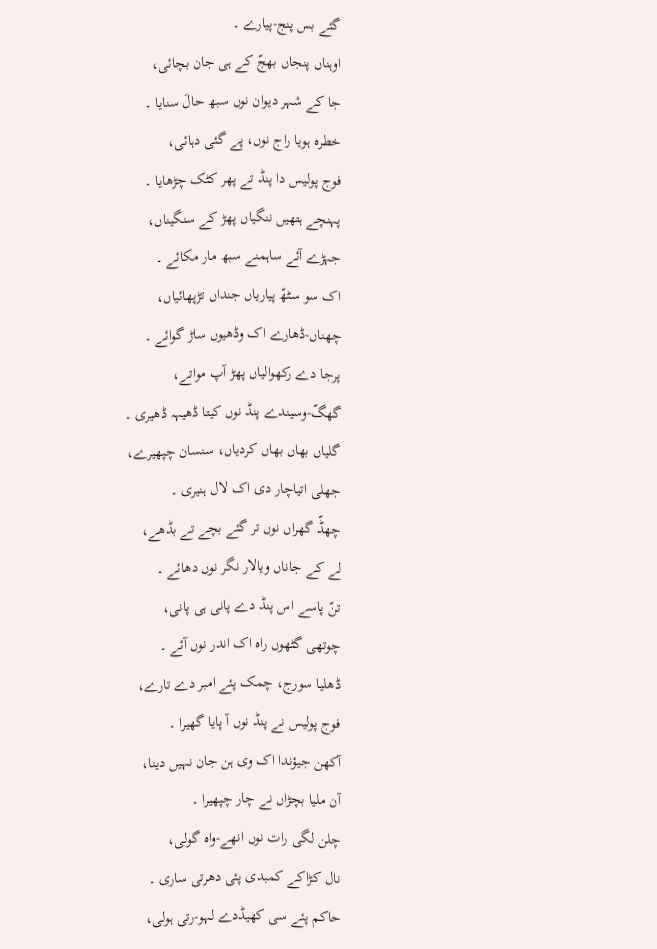گئے بس پنج-پیارے ۔
اوہناں پنجاں بھجّ کے ہی جان بچائی،
جا کے شہر دیوان نوں سبھ حالَ سنایا ۔
خطرہ ہویا راج نوں، پے گئی دہائی،
فوج پولیس دا پنڈ تے پھر کٹک چڑھایا ۔
پہنچے ہتھیں ننگیاں پھڑ کے سنگیناں،
جہڑے آئے ساہمنے سبھ مار مکائے ۔
اک سو سٹھّ پیاریاں جنداں تڑپھائیاں،
چھناں-ڈھارے اک وڈھیوں ساڑ گوائے ۔
پرجا دے رکھوالیاں پھڑ آپ مواتے،
گھگّ-وسیندے پنڈ نوں کیتا ڈھیہہ ڈھیری ۔
گلیاں بھاں بھاں کردیاں، سنسان چپھیرے،
جھلی اتیاچار دی اک لال ہنیری ۔
چھڈّ گھراں نوں تر گئے بچے تے بڈھے،
لے کے جاناں ویالار نگر نوں دھائے ۔
تنّ پاسے اس پنڈ دے پانی ہی پانی،
چوتھی گٹھوں راہ اک اندر نوں آئے ۔
ڈھلیا سورج، چمک پئے امبر دے تارے،
فوج پولیس نے پنڈ نوں آ پایا گھیرا ۔
آکھن جیؤندا اک وی ہن جان نہیں دینا،
آن ملیا بچڑاں نے چار چپھیرا ۔
چلن لگی رات نوں انھے-واہ گولی،
نال کڑاکے کمبدی پئی دھرتی ساری ۔
حاکم پئے سی کھیڈدے لہو-رتی ہولی،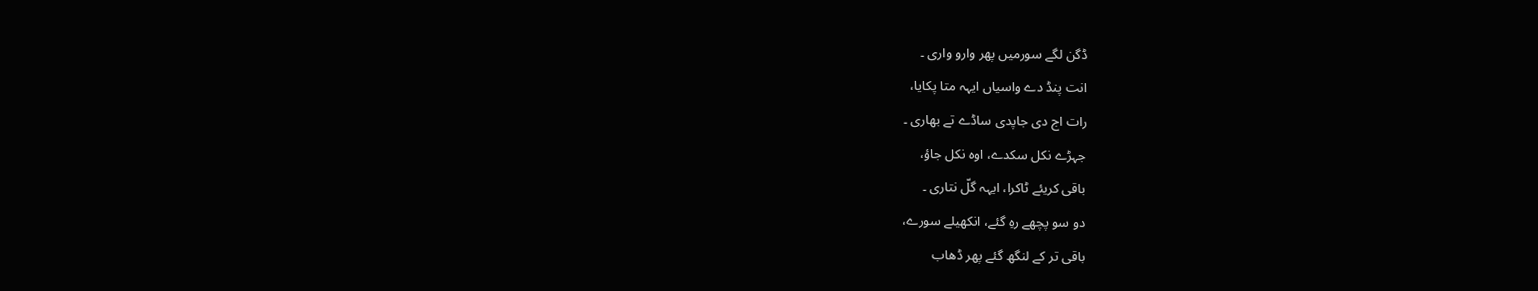ڈگن لگے سورمیں پھر وارو واری ۔
انت پنڈ دے واسیاں ایہہ متا پکایا،
رات اج دی جاپدی ساڈے تے بھاری ۔
جہڑے نکل سکدے، اوہ نکل جاؤ،
باقی کریئے ٹاکرا، ایہہ گلّ نتاری ۔
دو سو پچھے رہِ گئے، انکھیلے سورے،
باقی تر کے لنگھ گئے پھر ڈھاب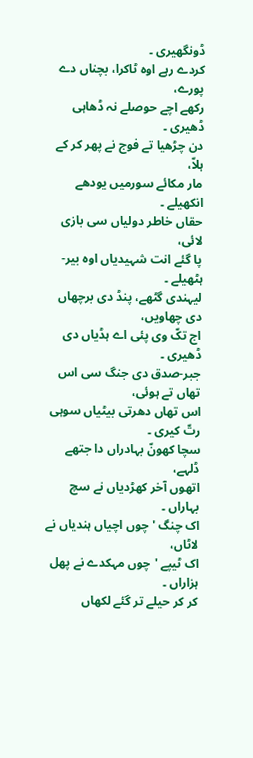ڈونگھیری ۔
کردے رہے اوہ ٹاکرا، بچناں دے پورے،
رکھے اچے حوصلے نہ ڈھاہی ڈھیری ۔
دن چڑھیا تے فوج نے پھر کر کے ہلاّ،
مار مکائے سورمیں یودھے انکھیلے ۔
حقاں خاطر دولیاں سی بازی لائی،
پا گئے انت شہیدیاں اوہ بیر-ہٹھیلے ۔
لیہندی گٹھے، پنڈ دی برچھاں دی چھاویں،
اج تکّ وی پئی اے ہڈیاں دی ڈھیری ۔
جبر-صدق دی جنگ سی اس تھاں تے ہوئی،
اس تھاں دھرتی بیٹیاں سوہی رتّ کیری ۔
سچا کھونّ بہادراں دا جتھے ڈلہے،
اتھوں آخر کھڑدیاں نے سچ بہاراں ۔
اک چنگ 'چوں اچیاں ہندیاں نے لاٹاں،
اک ٹیپے 'چوں مہکدے نے پھل ہزاراں ۔
کر کر حیلے تر گئے لکھاں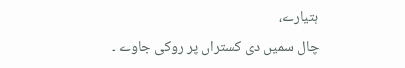ہتیارے،
چال سمیں دی کستراں پر روکی جاوے ۔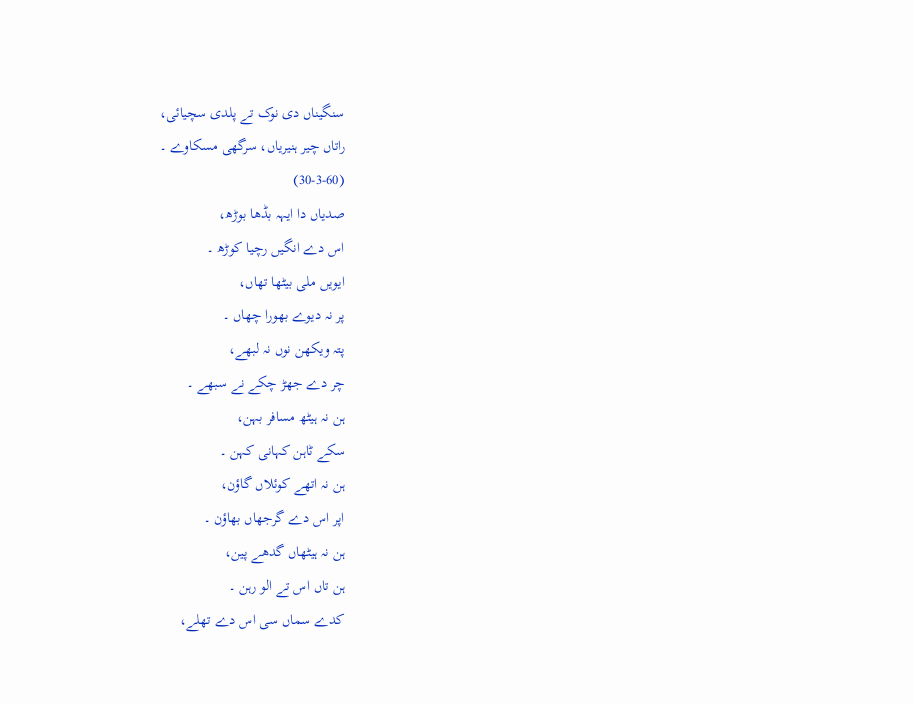سنگیناں دی نوک تے پلدی سچیائی،
راتاں چیر ہنیریاں، سرگھی مسکاوے ۔
(30-3-60)
صدیاں دا ایہہ بڈھا بوڑھ،
اس دے انگیں رچیا کوڑھ ۔
ایویں ملی بیٹھا تھاں،
پر نہ دیوے بھورا چھاں ۔
پتہ ویکھن نوں نہ لبھے،
چر دے جھڑ چکے نے سبھے ۔
ہن نہ ہیٹھ مسافر بہن،
سکے ٹاہن کہانی کہن ۔
ہن نہ اتھے کوئلاں گاؤن،
اپر اس دے گرجھاں بھاؤن ۔
ہن نہ ہیٹھاں گدھے پین،
ہن تاں اس تے الو رہن ۔
کدے سماں سی اس دے تھلے،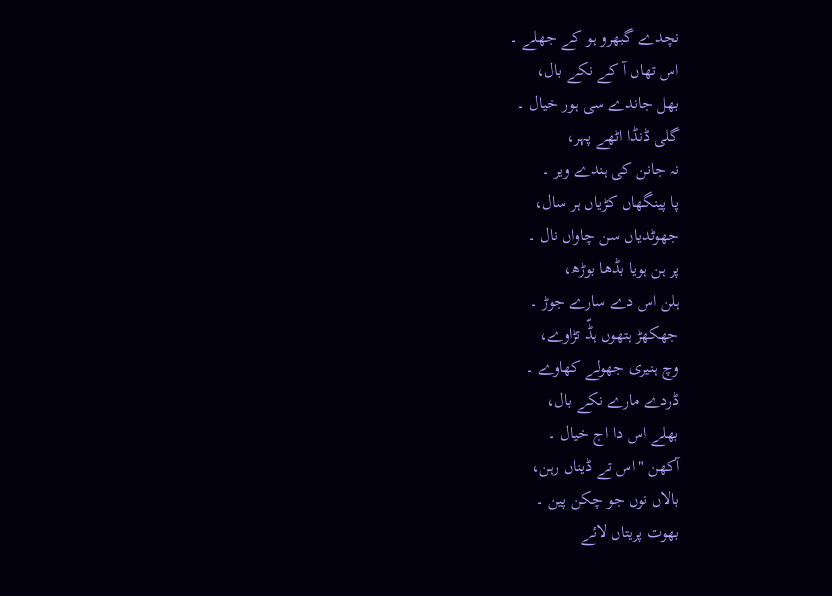نچدے گبھرو ہو کے جھلے ۔
اس تھاں آ کے نکے بال،
بھل جاندے سی ہور خیال ۔
گلی ڈنڈا اٹھے پہر،
نہ جانن کی ہندے ویر ۔
پا پینگھاں کڑیاں ہر سال،
جھوٹدیاں سن چاواں نال ۔
پر ہن ہویا بڈھا بوڑھ،
ہلن اس دے سارے جوڑ ۔
جھکھڑ ہتھوں ہڈّ تڑاوے،
وچ ہنیری جھولے کھاوے ۔
ڈردے مارے نکے بال،
بھلے اس دا اج خیال ۔
آکھن "اس تے ڈیناں رہن،
بالاں نوں جو چکن پین ۔
بھوت پریتاں لائے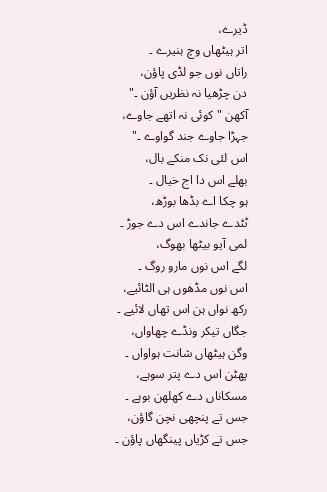ڈیرے،
اتر ہیٹھاں وچ ہنیرے ۔
راتاں نوں جو لڈی پاؤن،
دن چڑھیا نہ نظریں آؤن ۔"
آکھن "کوئی نہ اتھے جاوے،
جہڑا جاوے جند گواوے ۔"
اس لئی نک منکے بال،
بھلے اس دا اج خیال ۔
ہو چکا اے بڈھا بوڑھ،
ٹٹدے جاندے اس دے جوڑ ۔
لمی آیو بیٹھا بھوگ،
لگے اس نوں مارو روگ ۔
اس نوں مڈھوں ہی الٹائیے،
رکھ نواں ہن اس تھاں لائیے ۔
جگاں تیکر ونڈے چھاواں،
وگن ہیٹھاں شانت ہواواں ۔
پھٹن اس دے پتر سوہے،
مسکاناں دے کھلھن بوہے ۔
جس تے پنچھی نچن گاؤن،
جس تے کڑیاں پینگھاں پاؤن ۔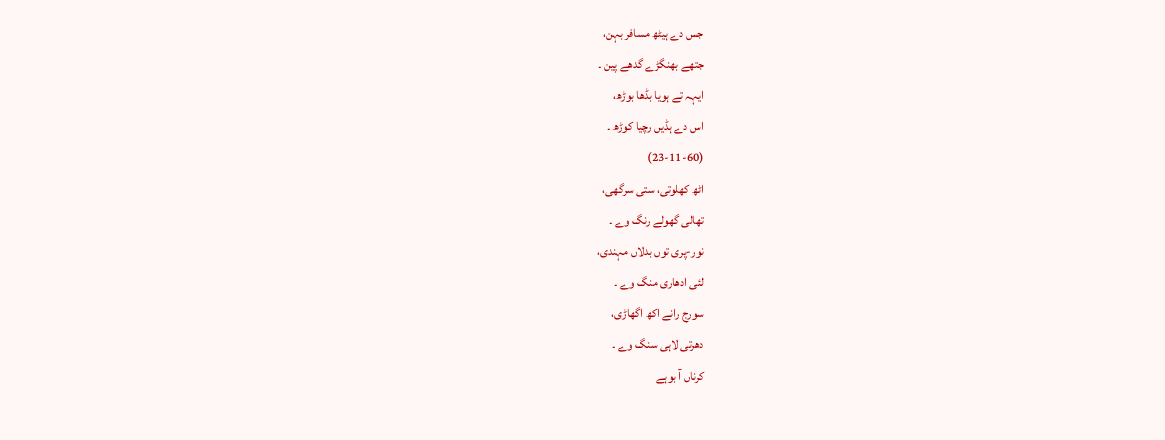جس دے ہیٹھ مسافر بہن،
جتھے بھنگڑے گدھے پین ۔
ایہہ تے ہویا بڈھا بوڑھ،
اس دے ہڈیں رچیا کوڑھ ۔
(23-11-60)
اٹھ کھلوتی، ستی سرگھی،
تھالی گھولے رنگ وے ۔
نور-پری توں بدلاں مہندی،
لئی ادھاری منگ وے ۔
سورج رانے اکھ اگھاڑی،
دھرتی لاہی سنگ وے ۔
کرناں آ بوہے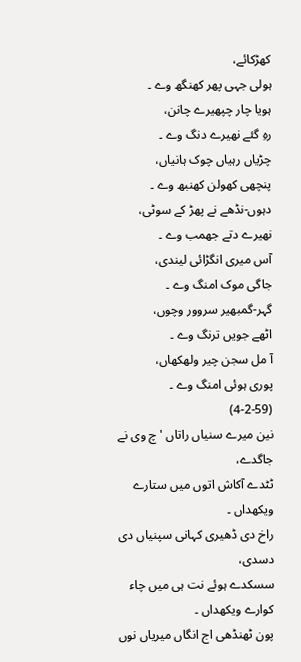کھڑکائے،
ہولی جہی پھر کھنگھ وے ۔
ہویا چار چپھیرے چانن،
رہِ گئے نھیرے دنگ وے ۔
چڑیاں رہیاں چوک ہانیاں،
پنچھی کھولن کھنبھ وے ۔
دہوں-نڈھے نے پھڑ کے سوٹی،
نھیرے دتے جھمب وے ۔
آس میری انگڑائی لیندی،
جاگی موک امنگ وے ۔
گہر-گمبھیر سروور وچوں،
اٹھے جویں ترنگ وے ۔
آ مل سجن چیر ولھکھاں،
پوری ہوئی امنگ وے ۔
(4-2-59)
نین میرے سنیاں راتاں 'چ وی نے جاگدے،
ٹٹدے آکاش اتوں میں ستارے ویکھداں ۔
راخ دی ڈھیری کہانی سپنیاں دی دسدی،
سسکدے ہوئے نت ہی میں چاء کوارے ویکھداں ۔
پون ٹھنڈھی اج انگاں میریاں نوں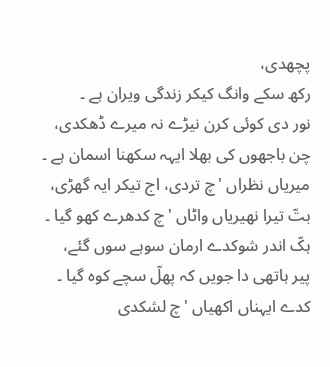پچھدی،
رکھ سکے وانگ کیکر زندگی ویران ہے ۔
نور دی کوئی کرن نیڑے نہ میرے ڈھکدی،
چن باجھوں کی بھلا ایہہ سکھنا اسمان ہے ۔
میریاں نظراں 'چ تردی، اج تیکر ایہ گھڑی،
بتّ تیرا نھیریاں واٹاں 'چ کدھرے کھو گیا ۔
ہکّ اندر شوکدے ارمان سوہے سوں گئے،
پیر ہاتھی دا جویں کہ پھلّ سچے کوہ گیا ۔
کدے ایہناں اکھیاں 'چ لشکدی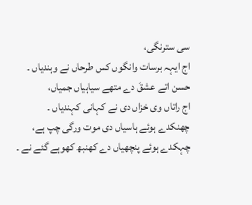سی سترنگی،
اج ایہہ برسات وانگوں کس طرحاں نے وہندیاں ۔
حسن اتے عشقَ دے متھے سیاہیاں جمیاں،
اج راتاں وی خزاں دی نے کہانی کہندیاں ۔
چھنکدے ہوئے ہاسیاں دی موت ورگی چپ ہے،
چہکدے ہوئے پنچھیاں دے کھنبھ کھوہے گئے نے ۔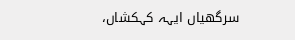سرگھیاں ایہہ کہکشاں،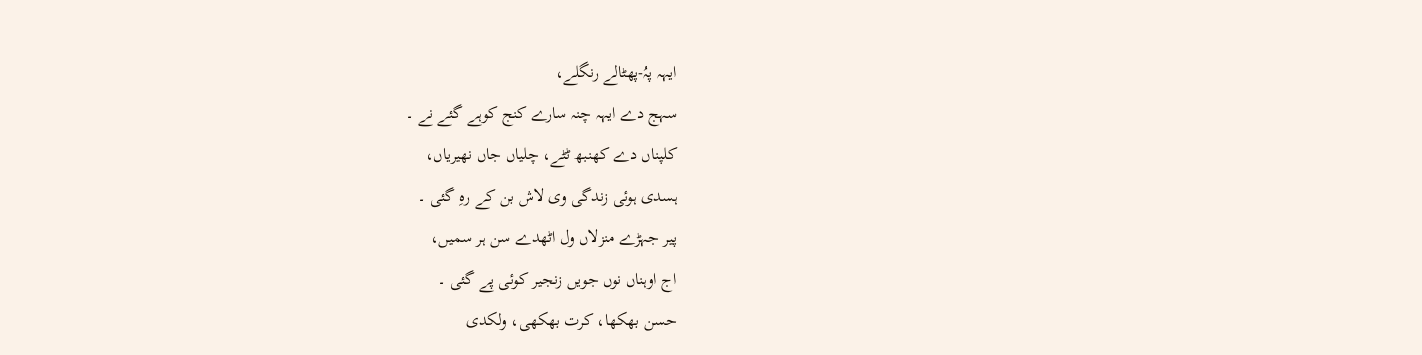ایہہ پہُ-پھٹالے رنگلے،
سہج دے ایہہ چنہ سارے کنج کوہے گئے نے ۔
کلپناں دے کھنبھ ٹٹے، چلیاں جاں نھیریاں،
ہسدی ہوئی زندگی وی لاش بن کے رہِ گئی ۔
پیر جہڑے منزلاں ول اٹھدے سن ہر سمیں،
اج اوہناں نوں جویں زنجیر کوئی پے گئی ۔
حسن بھکھا، کرت بھکھی، ولکدی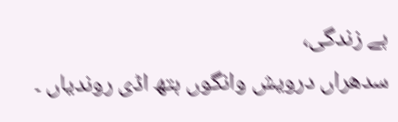ہے زندگی،
سدھراں درویش وانگوں ہتھ اڈی روندیاں ۔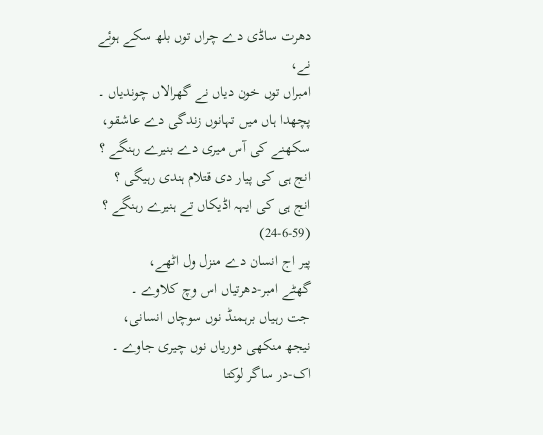دھرت ساڈی دے چراں توں بلھ سکے ہوئے نے،
امبراں توں خون دیاں نے گھرالاں چوندیاں ۔
پچھدا ہاں میں تہانوں زندگی دے عاشقو،
سکھنے کی آس میری دے بنیرے رہنگے ؟
انج ہی کی پیار دی قتلام ہندی رہیگی ؟
انج ہی کی ایہہ اڈیکاں تے ہنیرے رہنگے ؟
(24-6-59)
پیر اج انسان دے منزل ول اٹھے،
گھٹے امبر-دھرتیاں اس وچ کلاوے ۔
جت رہیاں برہمنڈ نوں سوچاں انسانی،
نیجھ منکھی دوریاں نوں چیری جاوے ۔
اک-در ساگر لوکتا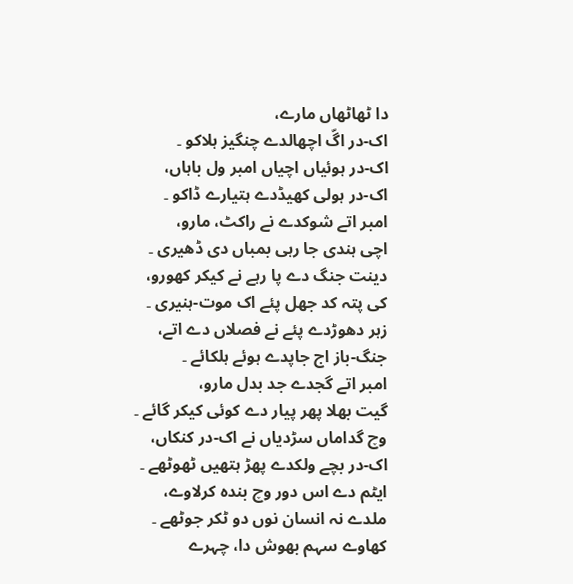دا ٹھاٹھاں مارے،
اک-در اگّ اچھالدے چنگیز ہلاکو ۔
اک-در ہوئیاں اچیاں امبر ول باہاں،
اک-در ہولی کھیڈدے ہتیارے ڈاکو ۔
امبر اتے شوکدے نے راکٹ، مارو،
اچی ہندی جا رہی بمباں دی ڈھیری ۔
دینت جنگ دے پا رہے نے کیکر کھورو،
کی پتہ کد جھل پئے اک موت-ہنیری ۔
زہر دھوڑدے پئے نے فصلاں دے اتے،
جنگ-باز اج جاپدے ہوئے ہلکائے ۔
امبر اتے گجدے جد بدل مارو،
گیت بھلا پھر پیار دے کوئی کیکر گائے ۔
وچ گداماں سڑدیاں نے اک-در کنکاں،
اک-در بچے ولکدے پھڑ ہتھیں ٹھوٹھے ۔
ایٹم دے اس دور وچ بندہ کرلاوے،
ملدے نہ انسان نوں دو ٹکر جوٹھے ۔
کھاوے سہم بھوش دا، چہرے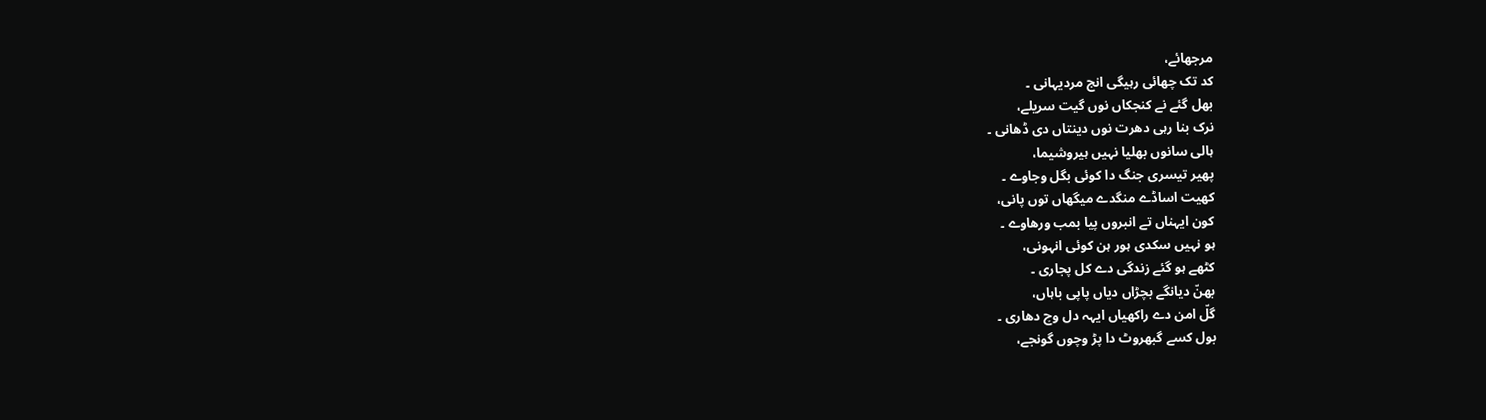مرجھائے،
کد تک چھائی رہیگی انج مردیہانی ۔
بھل گئے نے کنجکاں نوں گیت سریلے،
نرک بنا رہی دھرت نوں دینتاں دی ڈھانی ۔
ہالی سانوں بھلیا نہیں ہیروشیما،
پھیر تیسری جنگ دا کوئی بگل وجاوے ۔
کھیت اساڈے منگدے میگھاں توں پانی،
کون ایہناں تے انبروں پیا بمب ورھاوے ۔
ہو نہیں سکدی ہور ہن کوئی انہونی،
کٹھے ہو گئے زندگی دے کل پجاری ۔
بھنّ دیانگے بچڑاں دیاں پاپی باہاں،
گلّ امن دے راکھیاں ایہہ دل وچ دھاری ۔
بول کسے گبھروٹ دا پڑ وچوں گونجے،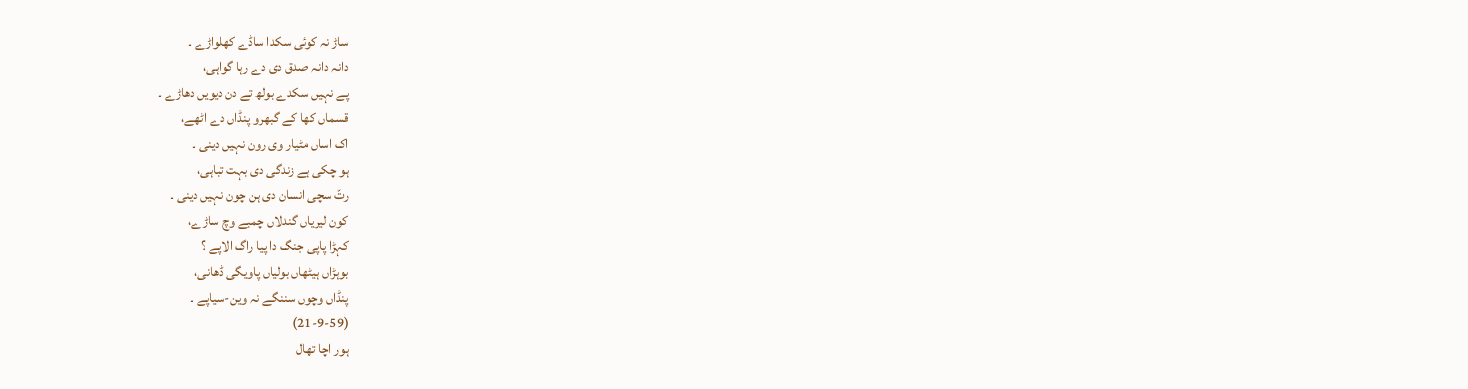ساڑ نہ کوئی سکدا ساڈے کھلواڑے ۔
دانہ دانہ صدق دی دے رہا گواہی،
پے نہیں سکدے بولھ تے دن دیویں دھاڑے ۔
قسماں کھا کے گبھرو پنڈاں دے اٹھے،
اک اساں مٹیار وی رون نہیں دینی ۔
ہو چکی ہے زندگی دی بہت تباہی،
رتّ سچی انسان دی ہن چون نہیں دینی ۔
کون لیریاں گندلاں چمبے وچ ساڑے،
کہڑا پاپی جنگ دا پیا راگ الاپے ؟
بوہڑاں ہیٹھاں بولیاں پاویگی ڈھانی،
پنڈاں وچوں سننگے نہ وین-سیاپے ۔
(21-9-59)
ہور اچا تھال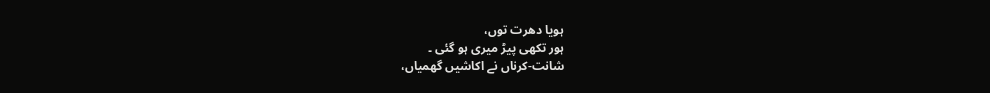ہویا دھرت توں،
ہور تکھی پیڑ میری ہو گئی ۔
شانت-کرناں نے اکاشیں گھمیاں،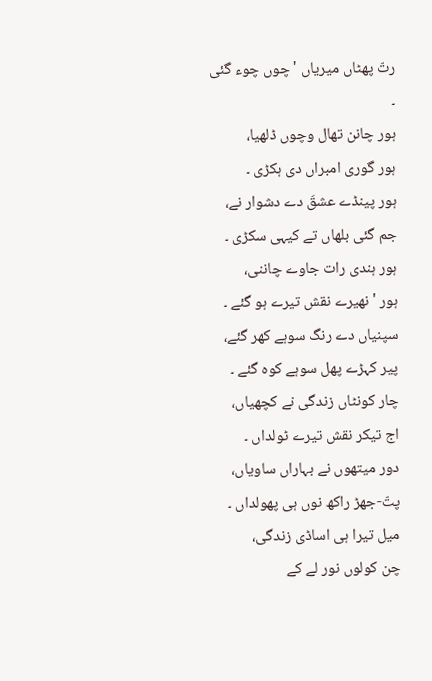رتّ پھٹاں میریاں 'چوں چوء گئی ۔
ہور چانن تھال وچوں ڈلھیا،
ہور گوری امبراں دی ہکڑی ۔
ہور پینڈے عشقَ دے دشوار نے،
جم گئی بلھاں تے کیہی سکڑی ۔
ہور ہندی رات جاوے چاننی،
ہور 'نھیرے نقش تیرے ہو گئے ۔
سپنیاں دے رنگ سوہے کھر گئے،
پیر کہڑے پھل سوہے کوہ گئے ۔
چار کونٹاں زندگی نے کچھیاں،
اج تیکر نقش تیرے ٹولداں ۔
دور میتھوں نے بہاراں ساویاں،
پتّ-جھڑ راکھ نوں ہی پھولداں ۔
میل تیرا ہی اساڈی زندگی،
چن کولوں نور لے کے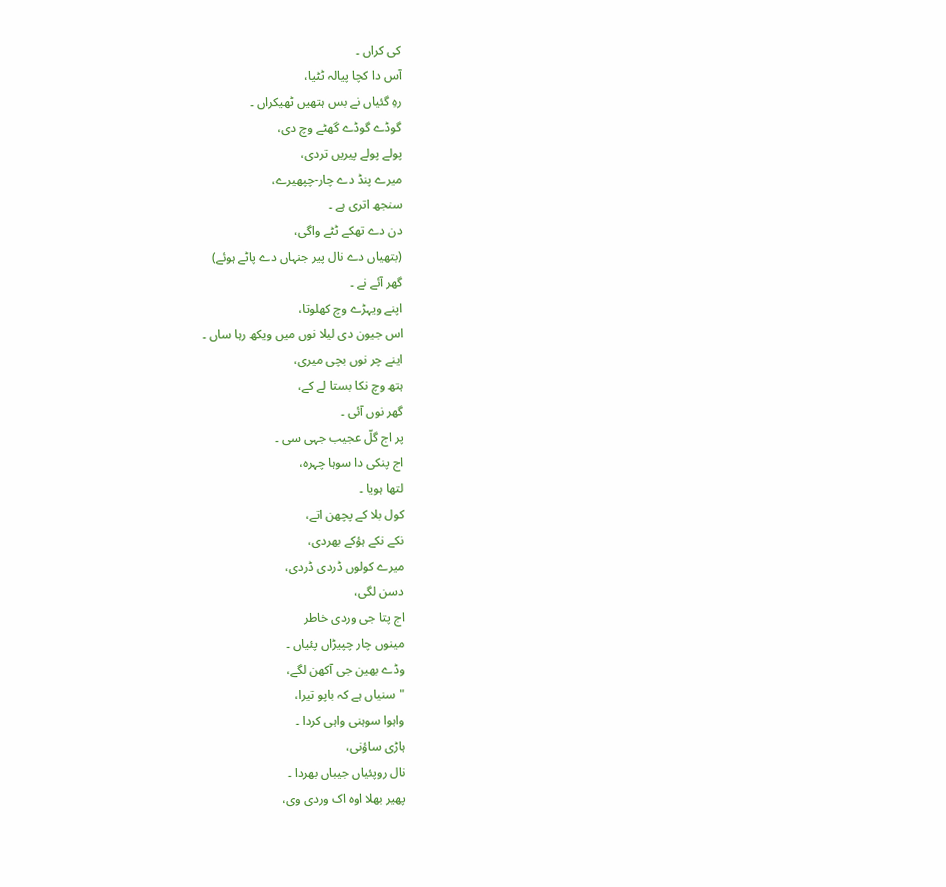کی کراں ۔
آس دا کچا پیالہ ٹٹیا،
رہِ گئیاں نے بس ہتھیں ٹھیکراں ۔
گوڈے گوڈے گھٹے وچ دی،
پولے پولے پیریں تردی،
میرے پنڈ دے چار-چپھیرے،
سنجھ اتری ہے ۔
دن دے تھکے ٹٹے واگی،
(بتھیاں دے نال پیر جنہاں دے پاٹے ہوئے)
گھر آئے نے ۔
اپنے ویہڑے وچ کھلوتا،
اس جیون دی لیلا نوں میں ویکھ رہا ساں ۔
اینے چر نوں بچی میری،
ہتھ وچ نکا بستا لے کے،
گھر نوں آئی ۔
پر اج گلّ عجیب جہی سی ۔
اج پنکی دا سوہا چہرہ،
لتھا ہویا ۔
کول بلا کے پچھن اتے،
نکے نکے ہؤکے بھردی،
میرے کولوں ڈردی ڈردی،
دسن لگی،
اج پتا جی وردی خاطر
مینوں چار چپیڑاں پئیاں ۔
وڈے بھین جی آکھن لگے،
"سنیاں ہے کہ باپو تیرا،
واہوا سوہنی واہی کردا ۔
ہاڑی ساؤنی،
نال روپئیاں جیباں بھردا ۔
پھیر بھلا اوہ اک وردی وی،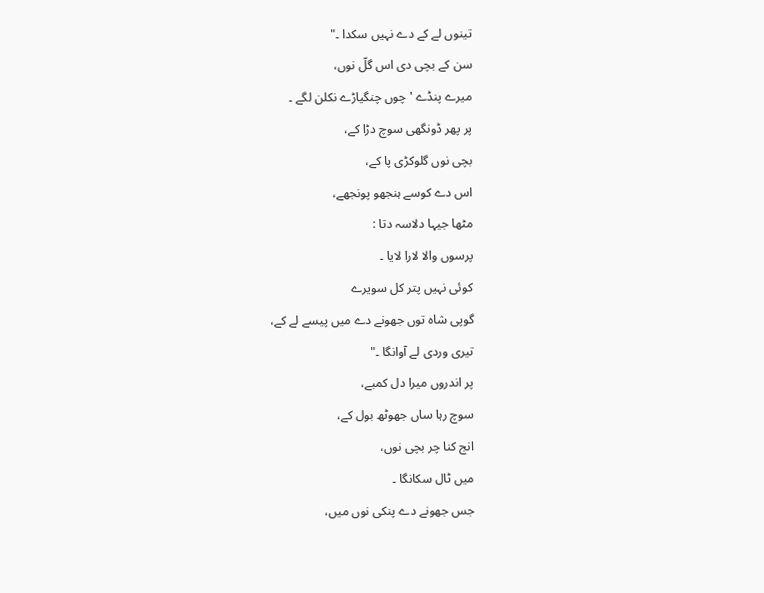تینوں لے کے دے نہیں سکدا ۔"
سن کے بچی دی اس گلّ نوں،
میرے پنڈے 'چوں چنگیاڑے نکلن لگے ۔
پر پھر ڈونگھی سوچ دڑا کے،
بچی نوں گلوکڑی پا کے،
اس دے کوسے ہنجھو پونجھے،
مٹھا جیہا دلاسہ دتا :
پرسوں والا لارا لایا ۔
کوئی نہیں پتر کل سویرے
گوپی شاہ توں جھونے دے میں پیسے لے کے،
تیری وردی لے آوانگا ۔"
پر اندروں میرا دل کمبے،
سوچ رہا ساں جھوٹھ بول کے،
انج کنا چر بچی نوں،
میں ٹال سکانگا ۔
جس جھونے دے پنکی نوں میں،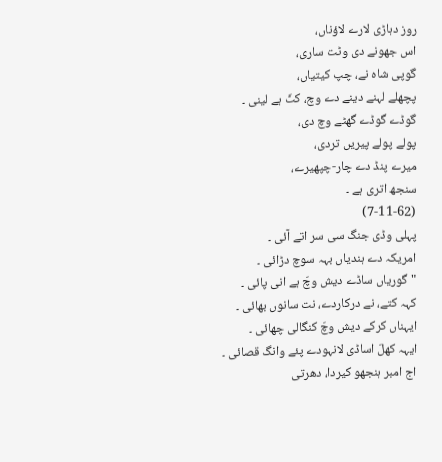روز دہاڑی لارے لاؤناں،
اس جھونے دی وٹت ساری،
گوپی شاہ نے، چپ کیتیاں،
پچھلے لہنے دینے دے وچ، کٹّ ہے لینی ۔
گوڈے گوڈے گھٹے وچ دی،
پولے پولے پیریں تردی،
میرے پنڈ دے چار-چپھیرے،
سنجھ اتری ہے ۔
(7-11-62)
پہلی وڈی جنگ سی سر اتے آئی ۔
امریکہ دے ہندیاں بہہ سوچ دڑائی ۔
"گوریاں ساڈے دیش وچّ ہے انی پائی ۔
کہہ کتے، نے درکاردے، نت سانوں بھائی ۔
ایہناں کرکے دیش وچّ کنگالی چھائی ۔
ایہہ کھلّ اساڈی لانہودے پئے وانگ قصائی ۔
اج امبر ہنجھو کیردا، دھرتی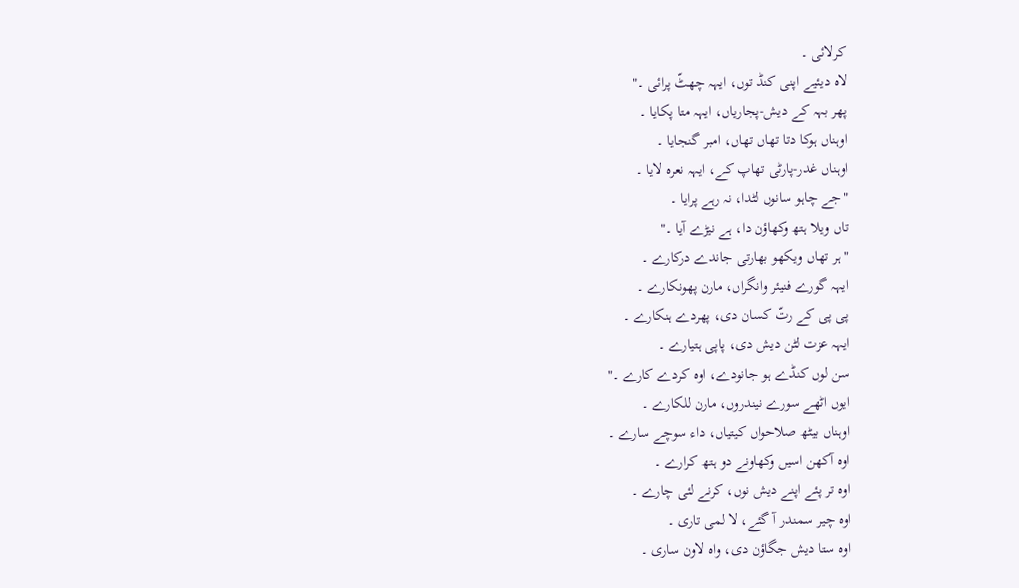کرلائی ۔
لاہ دیئیے اپنی کنڈ توں، ایہہ چھٹّ پرائی ۔"
پھر بہہ کے دیش-پجاریاں، ایہہ متا پکایا ۔
اوہناں ہوکا دتا تھاں تھاں، امبر گنجایا ۔
اوہناں غدر-پارٹی تھاپ کے، ایہہ نعرہ لایا ۔
"جے چاہو سانوں لٹدا، نہ رہے پرایا ۔
تاں ویلا ہتھ وکھاؤن دا، ہے نیڑے آیا ۔"
"ہر تھاں ویکھو بھارتی جاندے درکارے ۔
ایہہ گورے فنیئر وانگراں، مارن پھونکارے ۔
پی پی کے رتّ کسان دی، پھردے ہنکارے ۔
ایہہ عزت لٹن دیش دی، پاپی ہتیارے ۔
سن لوں کنڈے ہو جانودے، اوہ کردے کارے ۔"
ایوں اٹھے سورے نیندروں، مارن للکارے ۔
اوہناں بیٹھ صلاحواں کیتیاں، داء سوچے سارے ۔
اوہ آکھن اسیں وکھاونے دو ہتھ کرارے ۔
اوہ تر پئے اپنے دیش نوں، کرنے لئی چارے ۔
اوہ چیر سمندر آ گئے، لا لمی تاری ۔
اوہ ستا دیش جگاؤن دی، واہ لاون ساری ۔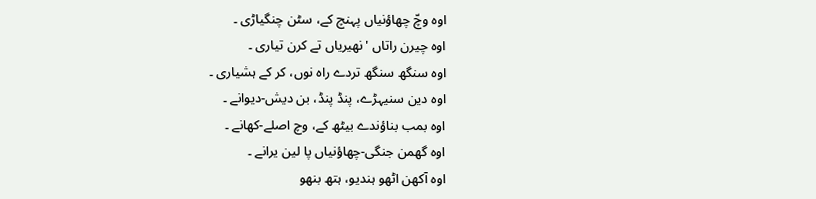اوہ وچّ چھاؤنیاں پہنچ کے، سٹن چنگیاڑی ۔
اوہ چیرن راتاں 'نھیریاں تے کرن تیاری ۔
اوہ سنگھ سنگھ تردے راہ نوں، کر کے ہشیاری ۔
اوہ دین سنیہڑے، پنڈ پنڈ، بن دیش-دیوانے ۔
اوہ بمب بناؤندے بیٹھ کے، وچ اصلے-کھانے ۔
اوہ گھمن جنگی-چھاؤنیاں پا لین یرانے ۔
اوہ آکھن اٹھو ہندیو، ہتھ بنھو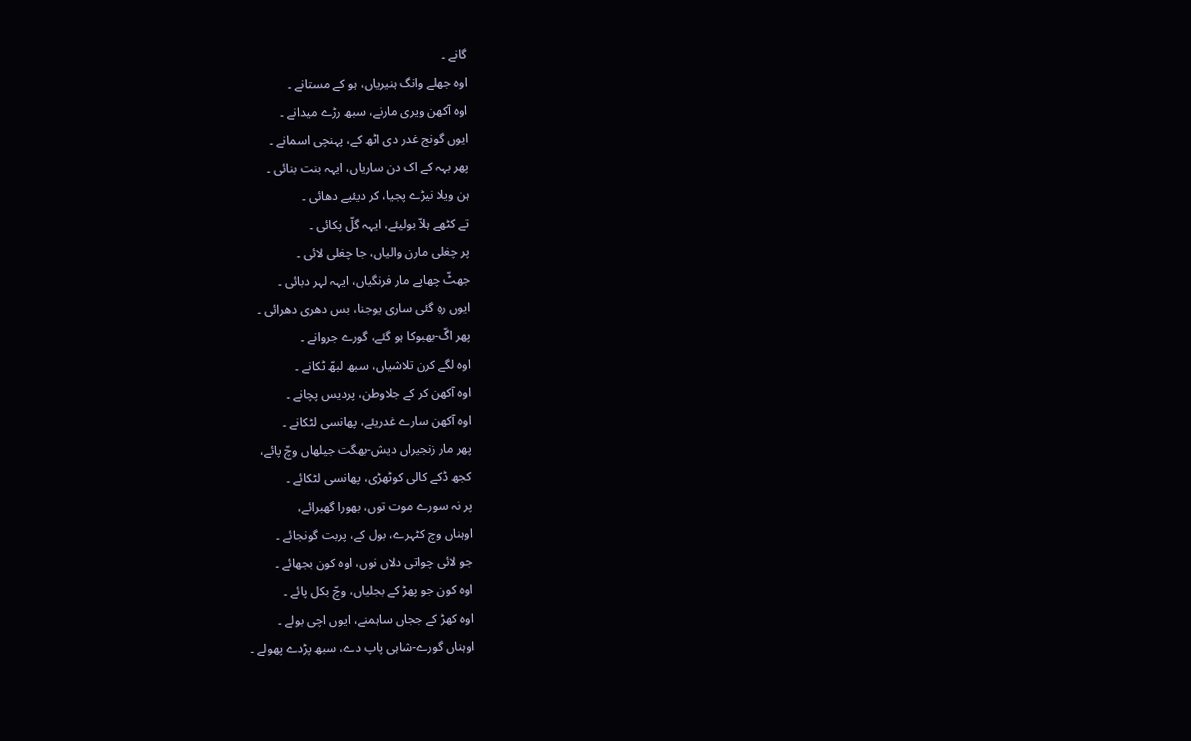گانے ۔
اوہ جھلے وانگ ہنیریاں، ہو کے مستانے ۔
اوہ آکھن ویری مارنے، سبھ رڑے میدانے ۔
ایوں گونج غدر دی اٹھ کے، پہنچی اسمانے ۔
پھر بہہ کے اک دن ساریاں، ایہہ بنت بنائی ۔
ہن ویلا نیڑے پجیا، کر دیئیے دھائی ۔
تے کٹھے ہلاّ بولیئے، ایہہ گلّ پکائی ۔
پر چغلی مارن والیاں، جا چغلی لائی ۔
جھٹّ چھاپے مار فرنگیاں، ایہہ لہر دبائی ۔
ایوں رہِ گئی ساری یوجنا، بس دھری دھرائی ۔
پھر اگّ-بھبوکا ہو گئے، گورے جروانے ۔
اوہ لگے کرن تلاشیاں، سبھ لبھّ ٹکانے ۔
اوہ آکھن کر کے جلاوطن، پردیس پچانے ۔
اوہ آکھن سارے غدریئے، پھانسی لٹکانے ۔
پھر مار زنجیراں دیش-بھگت جیلھاں وچّ پائے،
کجھ ڈکے کالی کوٹھڑی، پھانسی لٹکائے ۔
پر نہ سورے موت توں، بھورا گھبرائے،
اوہناں وچ کٹہرے، بول کے، پربت گونجائے ۔
جو لائی چواتی دلاں نوں، اوہ کون بجھائے ۔
اوہ کون جو پھڑ کے بجلیاں، وچّ بکل پائے ۔
اوہ کھڑ کے ججاں ساہمنے، ایوں اچی بولے ۔
اوہناں گورے-شاہی پاپ دے، سبھ پڑدے پھولے ۔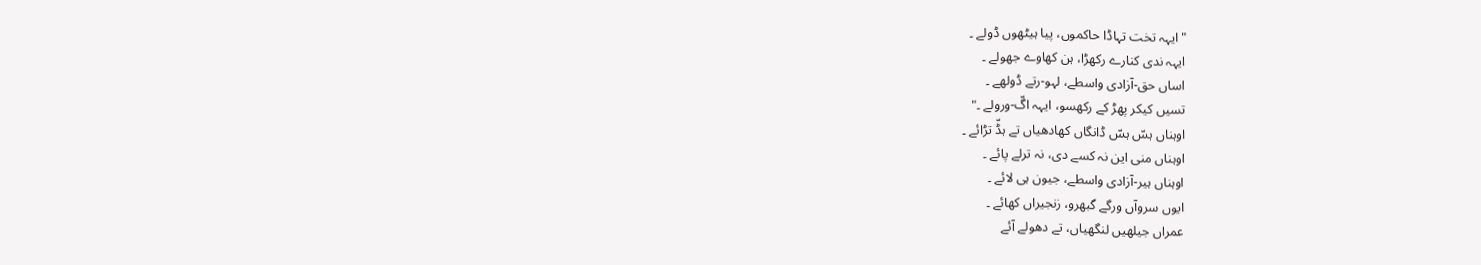"ایہہ تخت تہاڈا حاکموں، پیا ہیٹھوں ڈولے ۔
ایہہ ندی کنارے رکھڑا، ہن کھاوے جھولے ۔
اساں حق-آزادی واسطے، لہو-رتے ڈولھے ۔
تسیں کیکر پھڑ کے رکھسو، ایہہ اگّ-ورولے ۔"
اوہناں ہسّ ہسّ ڈانگاں کھادھیاں تے ہڈّ تڑائے ۔
اوہناں منی این نہ کسے دی، نہ ترلے پائے ۔
اوہناں ہیر-آزادی واسطے، جیون ہی لائے ۔
ایوں سروآں ورگے گبھرو، زنجیراں کھائے ۔
عمراں جیلھیں لنگھیاں، تے دھولے آئے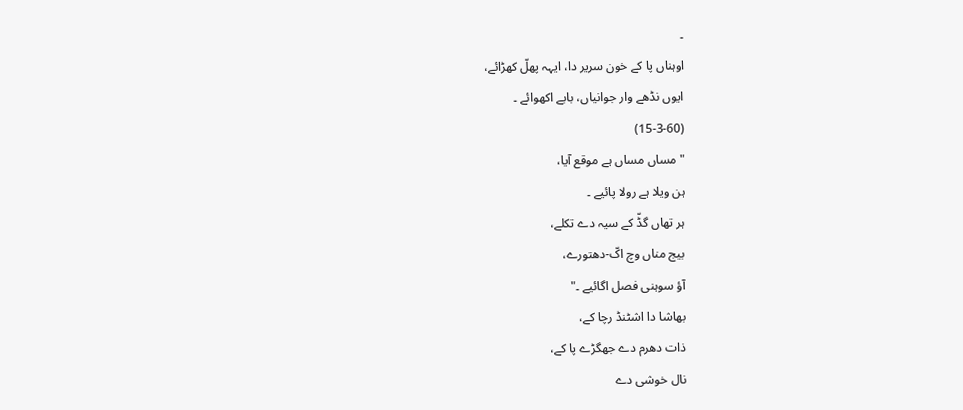۔
اوہناں پا کے خون سریر دا، ایہہ پھلّ کھڑائے،
ایوں نڈھے وار جوانیاں، بابے اکھوائے ۔
(15-3-60)
"مساں مساں ہے موقع آیا،
ہن ویلا ہے رولا پائیے ۔
ہر تھاں گڈّ کے سیہ دے تکلے،
بیج مناں وچ اکّ-دھتورے،
آؤ سوہنی فصل اگائیے ۔"
بھاشا دا اشٹنڈ رچا کے،
ذات دھرم دے جھگڑے پا کے،
نال خوشی دے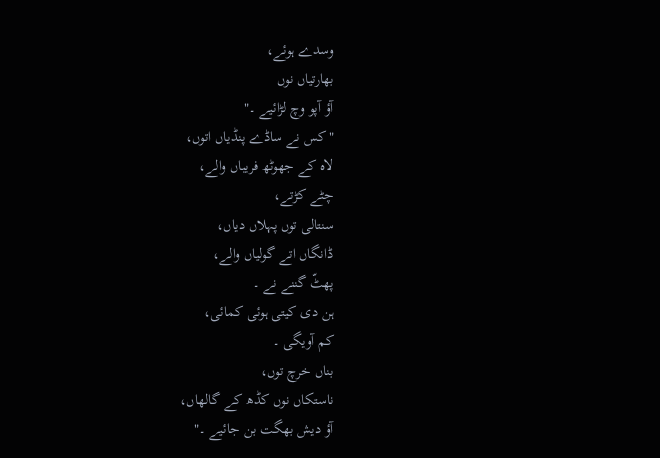وسدے ہوئے،
بھارتیاں نوں
آؤ آپو وچ لڑائیے ۔"
"کس نے ساڈے پنڈیاں اتوں،
لاہ کے جھوٹھ فریباں والے،
چٹے کڑتے،
سنتالی توں پہلاں دیاں،
ڈانگاں اتے گولیاں والے،
پھٹّ گننے نے ۔
ہن دی کیتی ہوئی کمائی،
کم آویگی ۔
بناں خرچ توں،
ناستکاں نوں کڈھ کے گالھاں،
آؤ دیش بھگت بن جائیے ۔"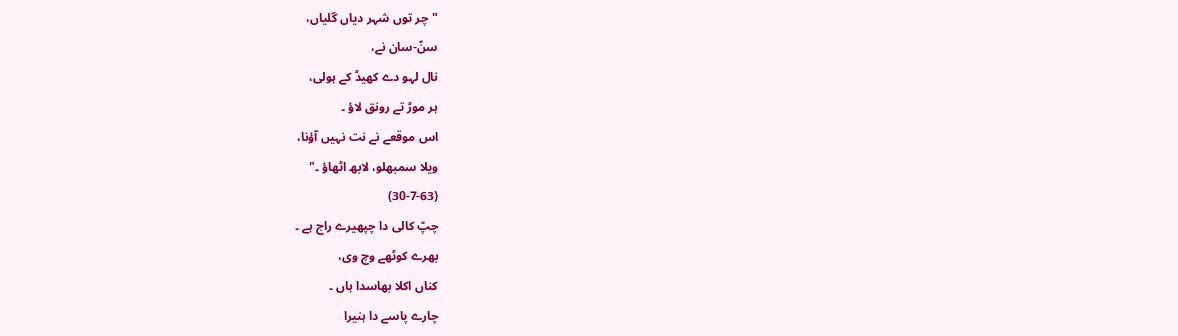"چر توں شہر دیاں گلیاں،
سنّ-سان نے،
نال لہو دے کھیڈ کے ہولی،
ہر موڑ تے رونق لاؤ ۔
اس موقعے نے نت نہیں آؤنا،
ویلا سمبھلو، لابھ اٹھاؤ ۔"
(30-7-63)
چپّ کالی دا چپھیرے راج ہے ۔
بھرے کوٹھے وچ وی،
کناں اکلا بھاسدا ہاں ۔
چارے پاسے دا ہنیرا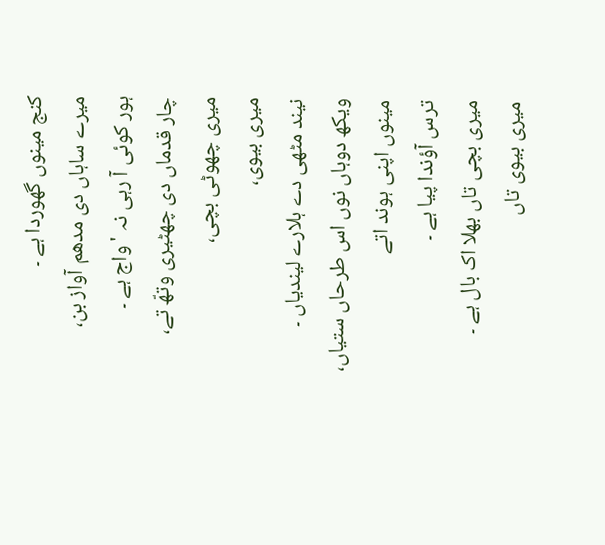کنج مینوں گھوردا ہے ۔
میرے ساہاں دی مدھم آواز بن،
ہور کوئی آ رہی نہ 'واج ہے ۔
چار قدماں دی چھٹیری وتھّ تے،
میری چھوٹی بچی،
میری بیوی،
نیند مٹھی دے ہلارے لیندیاں ۔
ویکھ دوہاں نوں اس طرحاں ستیاں،
مینوں اپنی ہوند اتے
ترس آؤندا پیا ہے ۔
میری بچی تاں بھلا اک بال ہے ۔
میری بیوی تاں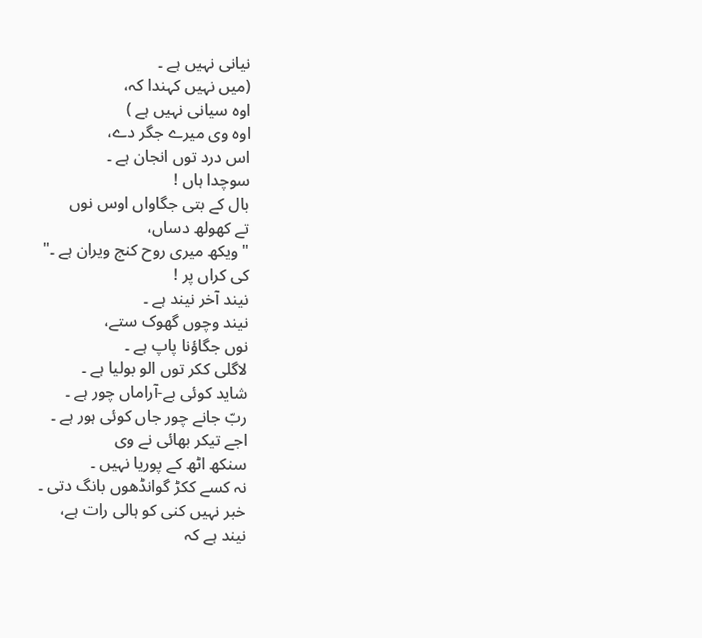نیانی نہیں ہے ۔
(میں نہیں کہندا کہ،
اوہ سیانی نہیں ہے )
اوہ وی میرے جگر دے،
اس درد توں انجان ہے ۔
سوچدا ہاں !
بال کے بتی جگاواں اوس نوں
تے کھولھ دساں،
"ویکھ میری روح کنج ویران ہے ۔"
کی کراں پر !
نیند آخر نیند ہے ۔
نیند وچوں گھوک ستے،
نوں جگاؤنا پاپ ہے ۔
لاگلی ککر توں الو بولیا ہے ۔
شاید کوئی بے-آراماں چور ہے ۔
ربّ جانے چور جاں کوئی ہور ہے ۔
اجے تیکر بھائی نے وی
سنکھ اٹھ کے پوریا نہیں ۔
نہ کسے ککڑ گوانڈھوں بانگ دتی ۔
خبر نہیں کنی کو ہالی رات ہے،
نیند ہے کہ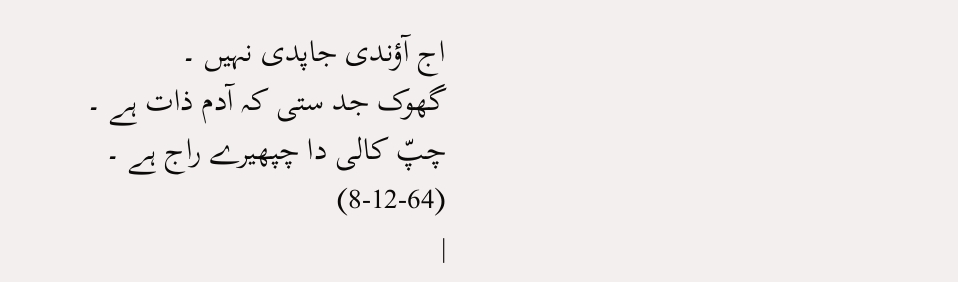اج آؤندی جاپدی نہیں ۔
گھوک جد ستی کہ آدم ذات ہے ۔
چپّ کالی دا چپھیرے راج ہے ۔
(8-12-64)
|